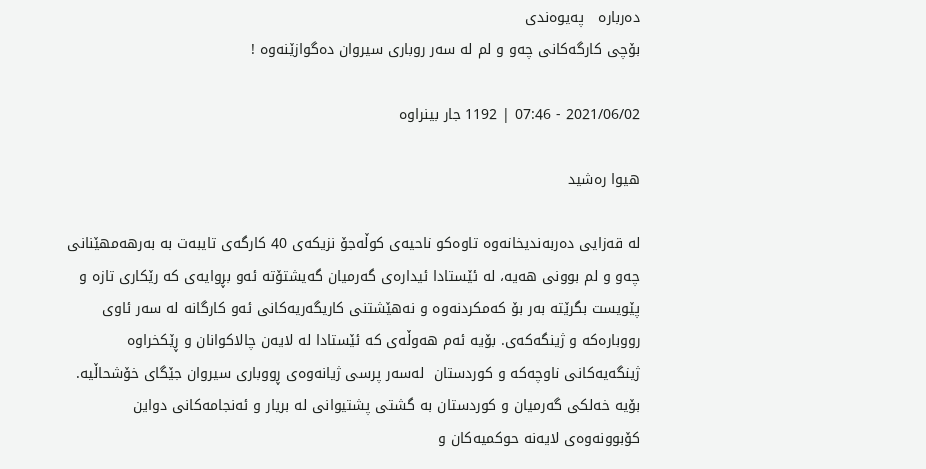ده‌رباره‌   په‌یوه‌ندی
بۆچى كارگه‌كانى چه‌و و لم له‌ سه‌ر روبارى سیروان ده‌گوازێنه‌وه‌ !

2021/06/02 - 07:46 | 1192 جار بینراوە

هیوا ره‌شید

له‌ قه‌زایی ده‌ربه‌ندیخانه‌وه‌ تاوه‌كو ناحیه‌ى كوڵه‌جۆ نزیكه‌ى 40 كارگه‌ى تایبه‌ت به‌ به‌رهه‌مهێنانى چه‌و و لم بوونى هه‌یه‌، له‌ ئێستادا ئیداره‌ى گه‌رمیان گه‌یشتۆته‌ ئه‌و بڕوایه‌ى كه‌ رێكارى تازه‌ و پێویست بگرێته‌ به‌ر بۆ كه‌مكردنه‌وه‌ و نه‌هێشتنى كاریگه‌ریه‌كانى ئه‌و كارگانه‌ له‌ سه‌ر ئاوى رووباره‌كه‌ و ژینگه‌كه‌ى. بۆیه‌ ئه‌م هه‌وڵه‌ى كه‌ ئێستادا له‌ لایه‌ن چالاكوانان و ڕێكخراوه‌ ژینگه‌یه‌كانى ناوچه‌كه‌ و كوردستان  له‌سه‌ر پرسى ژیانه‌وه‌ى ڕووبارى سیروان جێگاى خۆشحاڵیه‌. بۆیه‌ خه‌لكى گه‌رمیان و كوردستان به‌ گشتى پشتیوانى له‌ بریار و ئه‌نجامه‌كانى دواین كۆبوونه‌وه‌ى لایه‌نه‌ حوكمیه‌كان و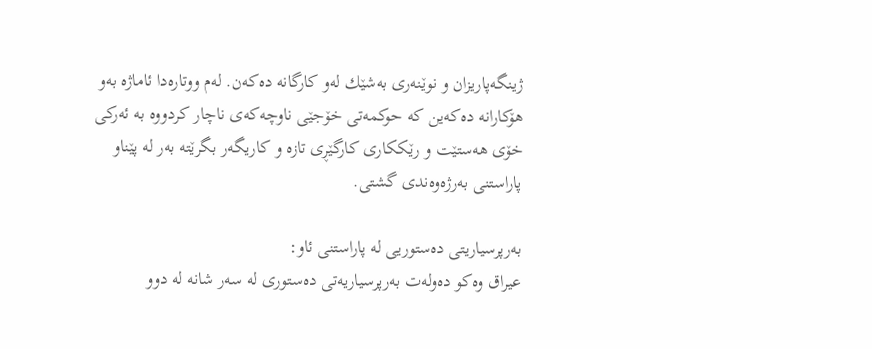ژینگه‌پاریزان و نوێنه‌رى به‌شێك له‌و كارگانه‌ ده‌كه‌ن. له‌م ووتاره‌دا ئاماژه‌ به‌و هۆكارانه‌ ده‌كه‌ین كه‌ حوكمه‌تى خۆجێى ناوچه‌كه‌ى ناچار كردووه‌ به‌ ئه‌ركى خۆى هه‌ستێت و رێككارى كارگێڕى تازه‌ و كاریگه‌ر بگرێته‌ به‌ر له‌ پێناو پاراستنى به‌رژه‌وه‌ندى گشتى.

به‌رپرسیاریتى ده‌ستوریی له‌ پاراستنى ئاو:
عیراق وه‌كو ده‌وله‌ت به‌رپرسیاریه‌تى ده‌ستورى له‌ سه‌ر شانه‌ له‌ دوو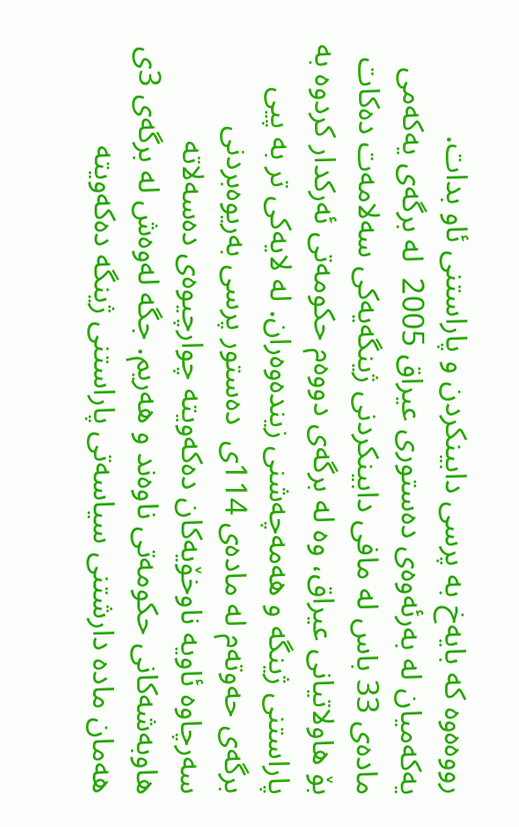رووه‌ه‌وه‌ كه‌ بایه‌خ به‌ پرسى دابینكردن و پاراستنى ئاو بدات. یه‌كه‌میان له‌ به‌رئه‌وه‌ى ده‌ستورى عیراق 2005  له‌ برگه‌ى یه‌كه‌مى ماده‌ى 33 باس له‌ مافی دابینكردنى ژینگه‌یه‌كى سه‌لامه‌ت ده‌كات بۆ هاولاتیانى عیراق، وه‌ له‌ برگه‌ى دووه‌م حكومه‌تى ئه‌ركدار كردوه‌ به‌ پاراستنى ژینگه‌ و هه‌مه‌چه‌شنى زینده‌وه‌ران. له‌ لایه‌كى تر به‌ پیی برگه‌ى حه‌وته‌م له‌ ماده‌ى 114ى  ده‌ستور پرسى به‌ریوه‌بردنى سه‌رچاوه‌ ئاویه‌ ناوخۆیه‌كان ده‌كه‌ویته‌ چوارچیوه‌ى ده‌سه‌لاته‌ هاوبه‌شه‌كانى حكومه‌تى ناوه‌ند و هه‌ریم. جگه‌ له‌وه‌ش له‌ برگه‌ى 3ى هه‌مان ماده‌ دارشتنى سیاسه‌تى پاراستنى ژینگه‌ ده‌كه‌ویته‌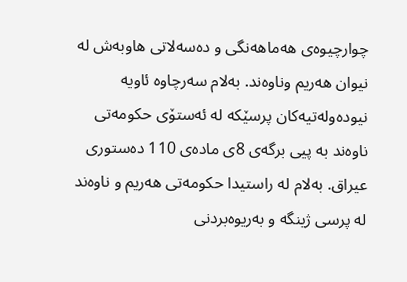چوارچیوه‌ى هه‌ماهه‌نگى و ده‌سه‌لاتى هاوبه‌ش له‌ نیوان هه‌ریم وناوه‌ند. به‌لام سه‌رچاوه‌ ئاویه‌ نیوده‌وله‌تیه‌كان پرسێكه‌ له‌ ئه‌ستۆى حكومه‌تى ناوه‌ند به‌ پیى برگه‌ى 8ى ماده‌ى 110 ده‌ستورى عیراق. به‌لام له‌ راستیدا حكومه‌تى هه‌ریم و ناوه‌ند له‌ پرسى ژینگه‌ و به‌ریوه‌بردنى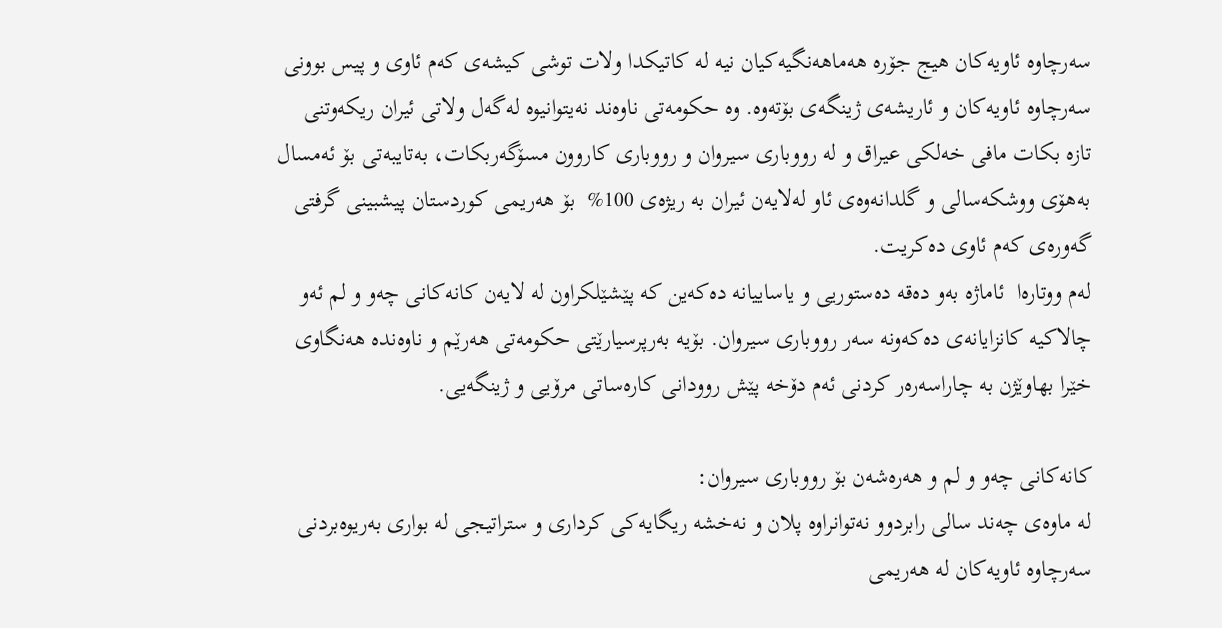سه‌رچاوه‌ ئاویه‌كان هیج جۆره‌ هه‌ماهه‌نگیه‌كیان نیه‌ له‌ كاتیكدا ولات توشى كیشه‌ى كه‌م ئاوى و پیس بوونى سه‌رچاوه‌ ئاویه‌كان و ئاریشه‌ى ژینگه‌ى بۆته‌وه‌. وه‌ حكومه‌تى ناوه‌ند نه‌یتوانیوه‌ له‌گه‌ل ولاتى ئیران ریكه‌وتنى تازه‌ بكات مافى خه‌لكى عیراق و له‌ رووبارى سیروان و رووبارى كاروون مسۆگه‌ربكات، به‌تایبه‌تى بۆ ئه‌مسال به‌هۆى ووشكه‌سالى و گلدانه‌وه‌ى ئاو له‌لایه‌ن ئیران به‌ ریژه‌ى 100%  بۆ هه‌ریمى كوردستان پیشبینى گرفتى گه‌وره‌ى كه‌م ئاوى ده‌كریت.
له‌م ووتاره‌ا  ئاماژه‌ به‌و ده‌قه‌ ده‌ستوریی و یاساییانه‌ ده‌كه‌ین كه‌ پێشێلكراون له‌ لایه‌ن كانه‌كانى چه‌و و لم ئه‌و چالاكیه‌ كانزایانه‌ى ده‌كه‌ونه‌ سه‌ر رووبارى سیروان. بۆیه‌ به‌رپرسیارێتى حكومه‌تى هه‌رێم و ناوه‌نده‌ هه‌نگاوى خێرا بهاوێژن به‌ چاراسه‌ره‌ر كردنى ئه‌م دۆخه‌ پێش روودانى كاره‌ساتى مرۆیی و ژینگه‌یی.

كانه‌كانى چه‌و و لم و هه‌ره‌شه‌ن بۆ رووبارى سیروان:
له‌ ماوه‌ى چه‌ند سالى رابردوو نه‌توانراوه‌ پلان و نه‌خشه‌ ریگایه‌كى كردارى و ستراتیجى له‌ بوارى به‌ریوه‌بردنى سه‌رچاوه‌ ئاویه‌كان له‌ هه‌ریمى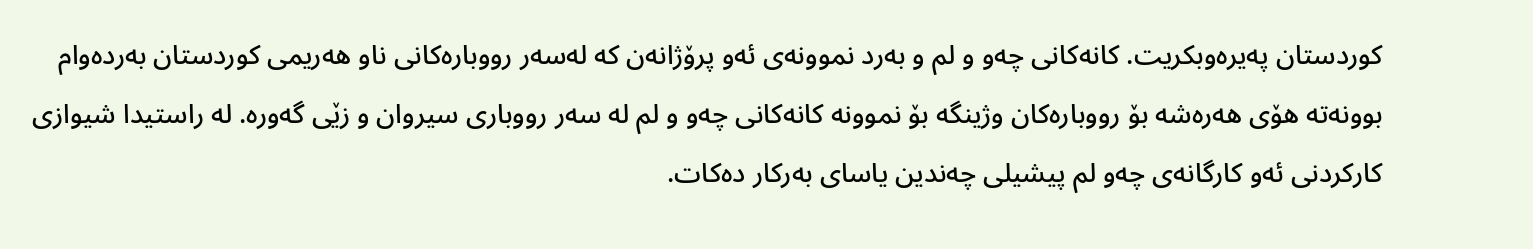كوردستان په‌یره‌وبكریت. كانه‌كانى چه‌و و لم و به‌رد نموونه‌ى ئه‌و پرۆژانه‌ن كه‌ له‌سه‌ر رووباره‌كانى ناو هه‌ریمى كوردستان به‌رده‌وام بوونه‌ته‌ هۆى هه‌ره‌شه‌ بۆ رووباره‌كان وژینگه‌ بۆ نموونه‌ كانه‌كانى چه‌و و لم له‌ سه‌ر رووبارى سیروان و زێی گه‌وره‌. له‌ راستیدا شیوازى كاركردنى ئه‌و كارگانه‌ى چه‌و لم پیشیلى چه‌ندین یاساى به‌ركار ده‌كات.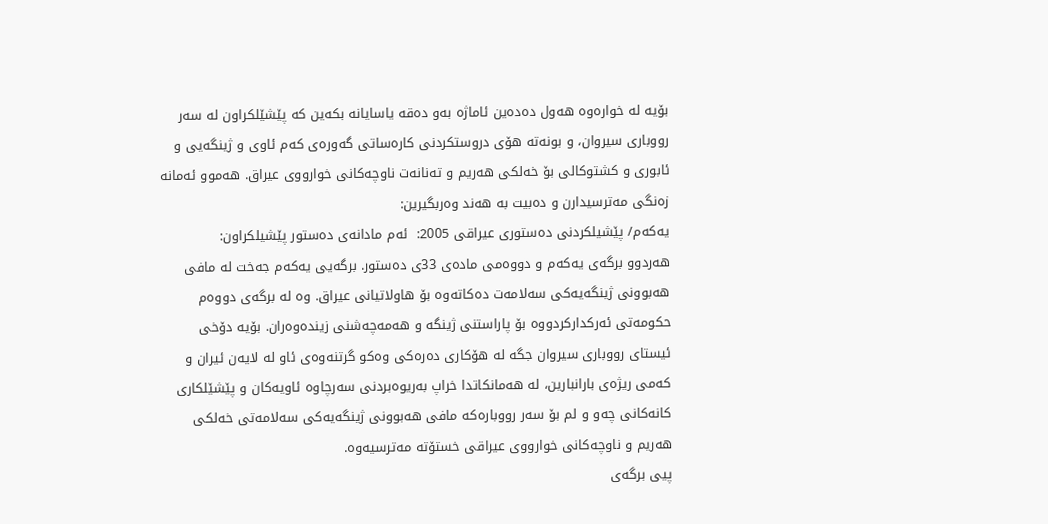بۆیه‌ له‌ خواره‌وه‌ هه‌ول ده‌ده‌ین ئاماژه‌ به‌و ده‌قه‌ یاسایانه‌ بكه‌ین كه‌ پێشێلكراون له‌ سه‌ر رووبارى سیروان، و بونه‌ته‌ هۆى دروستكردنى كاره‌ساتى گه‌وره‌ى كه‌م ئاوى و ژینگه‌یی و ئابورى و كشتوكالى بۆ خه‌لكى هه‌ریم و ته‌نانه‌ت ناوچه‌كانى خوارووى عیراق. هه‌موو ئه‌مانه‌ زه‌نگى مه‌ترسیدارن و ده‌بیت به‌ هه‌ند وه‌ربگیرین:
یه‌كه‌م/ پێشیلكردنى ده‌ستورى عیراقى 2005:  ئه‌م مادانه‌ى ده‌ستور پێشیلكراون:
هه‌ردوو برگه‌ى یه‌كه‌م و دووه‌مى ماده‌ى 33ى ده‌ستور. برگه‌یی یه‌كه‌م جه‌خت له‌ مافی هه‌بوونى ژینگه‌یه‌كى سه‌لامه‌ت ده‌كاته‌وه‌ بۆ هاولاتیانى عیراق. وه‌ له‌ برگه‌ى دووه‌م حكومه‌تى ئه‌ركداركردووه‌ بۆ پاراستنى ژینگه‌ و هه‌مه‌چه‌شنى زینده‌وه‌ران. بۆیه‌ دۆخى ئیستاى رووبارى سیروان جگه‌ له‌ هۆكارى ده‌ره‌كى وه‌كو گرتنه‌وه‌ى ئاو له‌ لایه‌ن ئیران و كه‌مى ریژه‌ى بارانبارین، له‌ هه‌مانكاتدا خراپ به‌ریوه‌بردنى سه‌رچاوه‌ ئاویه‌كان و پێشێلكارى كانه‌كانى چه‌و و لم بۆ سه‌ر رووباره‌كه‌ مافی هه‌بوونى ژینگه‌یه‌كى سه‌لامه‌تى خه‌لكى هه‌ریم و ناوچه‌كانى خوارووى عیراقى خستۆته‌ مه‌ترسیه‌وه‌.
پیی برگه‌ى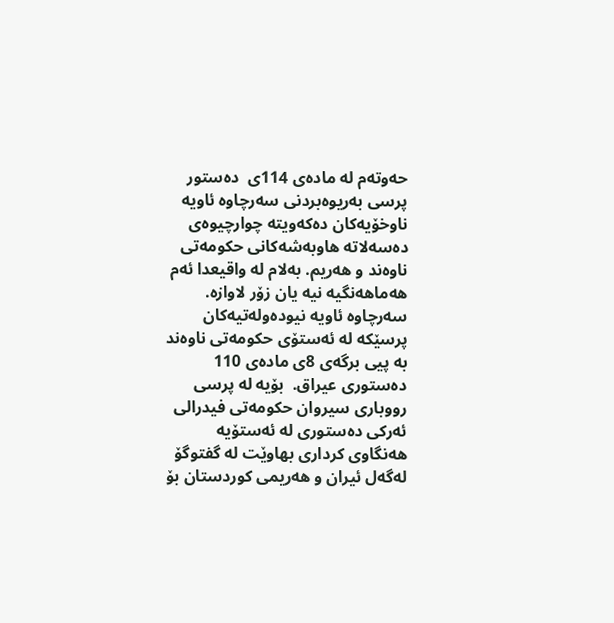حه‌وته‌م له‌ ماده‌ى 114ى  ده‌ستور پرسى به‌ریوه‌بردنى سه‌رچاوه‌ ئاویه‌ ناوخۆیه‌كان ده‌كه‌ویته‌ چوارچیوه‌ى ده‌سه‌لاته‌ هاوبه‌شه‌كانى حكومه‌تى ناوه‌ند و هه‌ریم. به‌لام له‌ واقیعدا ئه‌م هه‌ماهه‌نگیه‌ نیه‌ یان زۆر لاوازه‌.
سه‌رچاوه‌ ئاویه‌ نیوده‌وله‌تیه‌كان پرسێكه‌ له‌ ئه‌ستۆى حكومه‌تى ناوه‌ند به‌ پیى برگه‌ى 8ى ماده‌ى 110 ده‌ستورى عیراق.  بۆیه‌ له‌ پرسى رووبارى سیروان حكومه‌تى فیدرالى ئه‌ركى ده‌ستوری له‌ ئه‌ستۆیه‌ هه‌نگاوى كردارى بهاوێت له‌ گفتوگۆ له‌گه‌ل ئیران و هه‌ریمى كوردستان بۆ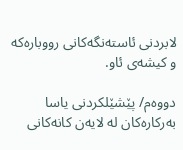لابردنى ئاسته‌نگه‌كانى رووباره‌كه‌  و كیشه‌ى ئاو.

دووه‌م/ پێشێلكردنى یاسا به‌ركاره‌كان له‌ لایه‌ن كانه‌كانى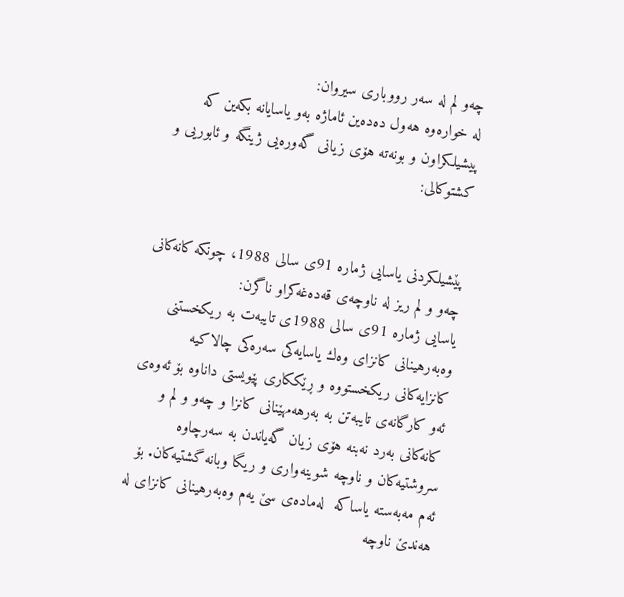چه‌و لم له‌ سه‌ر رووبارى سیروان:
له‌ خواره‌وه‌ هه‌ول ده‌ده‌ین ئاماژه‌ به‌و یاسایانه‌ بكه‌ین كه‌ پیشیلكراون و بونه‌ته‌ هۆى زیانى گه‌وره‌یی ژینگه‌ و ئابوریی و كشتوكالى:


پێشیلكردنى یاسایی ژماره‌ 91ى سالى 1988، چونكه‌ كانه‌كانى چه‌و و لم ریز له‌ ناوچه‌ى قه‌ده‌غه‌كراو ناگرن:
یاسایی ژماره‌ 91ى سالى 1988ى تایبه‌ت به‌ ریكخستنى وه‌به‌رهینانى كانزاى وه‌ك یاسایه‌كى سه‌ره‌كى چالاكیه‌ كانزایه‌كانى ریكخستووه‌ و ڕێككارى پێویستى داناوه‌ بۆ ئه‌وه‌ى ئه‌و كارگانه‌ى تایبه‌تن به‌ به‌رهه‌مهێنانى كانزا و چه‌و و لم و كانه‌كانى به‌رد نه‌بنه‌ هۆى زیان گه‌یاندن به‌ سه‌رچاوه‌ سروشتیه‌كان و ناوچه‌ شوینه‌وارى و ریگا وبانه‌ گشتیه‌كان. بۆ ئه‌م مه‌به‌سته‌ یاساكه‌  له‌ماده‌ى سێ یه‌م وه‌به‌رهینانى كانزاى له‌ هه‌ندێ ناوچه‌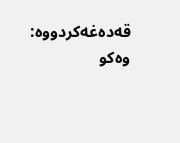قه‌ده‌غه‌كردووه‌: وه‌كو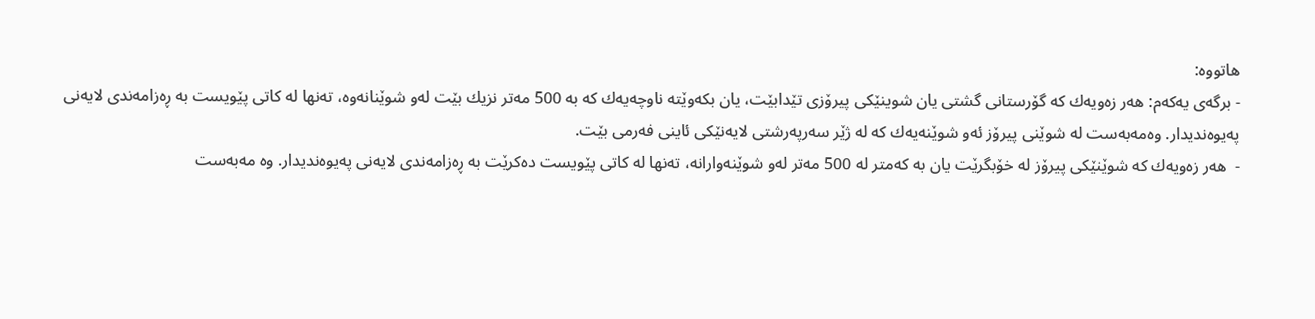هاتووه‌:
- برگه‌ى یه‌كه‌م: هه‌ر زه‌ویه‌ك كه‌ گۆرستانى گشتى یان شوینێكى پیرۆزى تێدابێت، یان بكه‌وێته‌ ناوچه‌یه‌ك كه‌ به‌ 500 مه‌تر نزیك بێت له‌و شوێنانه‌وه‌، ته‌نها له‌ كاتى پێویست به‌ ڕه‌زامه‌ندى لایه‌نى په‌یوه‌ندیدار. وه‌مه‌به‌ست له‌ شوێنى پیرۆز ئه‌و شوێنه‌یه‌ك كه‌ له‌ ژێر سه‌رپه‌رشتى لایه‌نێكى ئاینى فه‌رمى بێت.
-  هه‌ر زه‌ویه‌ك كه‌ شوێنێكى پیرۆز له‌ خۆبگرێت یان به‌ كه‌متر له‌ 500 مه‌تر له‌و شوێنه‌وارانه‌، ته‌نها له‌ كاتى پێویست ده‌كرێت به‌ ڕه‌زامه‌ندى لایه‌نى په‌یوه‌ندیدار. وه‌ مه‌به‌ست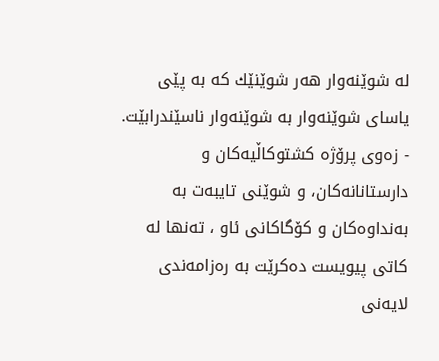له‌ شوێنه‌وار هه‌ر شوێنێك كه‌ به‌ پێى یاساى شوێنه‌وار به‌ شوێنه‌وار ناسێندرابێت.
- زه‌وى پرۆژه‌ كشتوكاڵیه‌كان و دارستانانه‌كان، و شوێنى تایبه‌ت به‌ به‌نداوه‌كان و كۆگاكانى ئاو ، ته‌نها له‌ كاتى پیویست ده‌كرێت به‌ ره‌زامه‌ندى لایه‌نى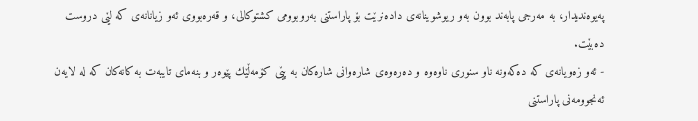په‌یوه‌ندیدار، به‌ مه‌رجى پابه‌ند بوون به‌و ریوشوینانه‌ى داده‌نرێت بۆ پاراستنى به‌روبوومى كشتوكالى، و قه‌ره‌بووى ئه‌و زیانانه‌ى كه‌ لێى دروست ده‌بێت.
- ئه‌و زه‌ویانه‌ى كه‌ ده‌كه‌ونه‌ ناو سنورى ناوه‌وه‌ و ده‌ره‌وه‌ى شاره‌وانى شاره‌كان به‌ پێى كۆمه‌ڵێك پێوه‌ر و بنه‌ماى تایبه‌ت به‌ كانه‌كان كه‌ له‌ لایه‌ن ئه‌نجوومه‌نى پاراستنى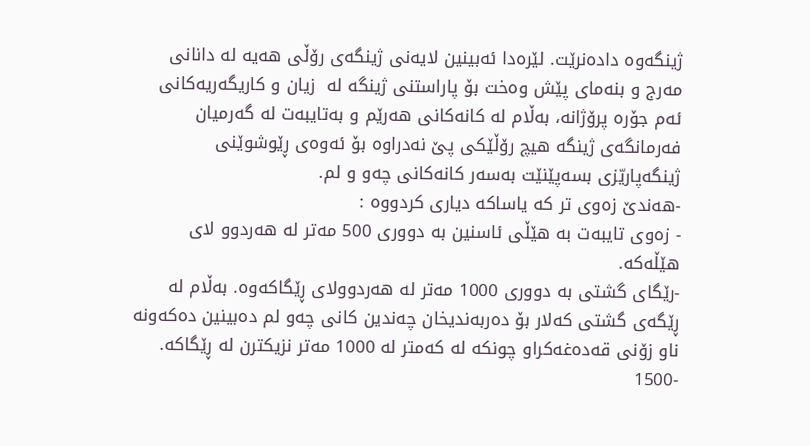ژینگه‌وه‌ داده‌نرێت. لێره‌دا ئه‌بینین لایه‌نى ژینگه‌ى رۆڵى هه‌یه‌ له‌ دانانى مه‌رج و بنه‌ماى پێش وه‌خت بۆ پاراستنى ژینگه‌ له‌  زیان و كاریگه‌ریه‌كانى ئه‌م جۆره‌ پرۆژانه‌، به‌ڵام له‌ كانه‌كانى هه‌رێم و به‌تایبه‌ت له‌ گه‌رمیان فه‌رمانگه‌ى ژینگه‌ هیچ رۆڵێكى پێ نه‌دراوه‌ بۆ ئه‌وه‌ى ڕێوشوێنى ژینگه‌پاریّزى بسه‌پێنێت به‌سه‌ر كانه‌كانى چه‌و و لم.
-هه‌ندێ زه‌وى تر كه‌ یاساكه‌ دیارى كردووه‌ :
- زه‌وى تایبه‌ت به‌ هێڵى ئاسنین به‌ دوورى 500 مه‌تر له‌ هه‌ردوو لاى هێڵه‌كه‌.
-رێگاى گشتى به‌ دوورى 1000 مه‌تر له‌ هه‌ردوولاى ڕێگاكه‌وه‌. به‌ڵام له‌ ڕێگه‌ى گشتى كه‌لار بۆ ده‌ربه‌ندیخان چه‌ندین كانى چه‌و لم ده‌بینین ده‌كه‌ونه‌ ناو زۆنى قه‌ده‌غه‌كراو چونكه‌ له‌ كه‌متر له‌ 1000 مه‌تر نزیكترن له‌ ڕێگاكه‌.
-1500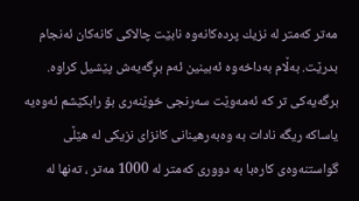مه‌تر كه‌متر له‌ نزیك پرده‌كانه‌وه‌ نابێت چالاكى كانه‌كان ئه‌نجام بدرێت. به‌ڵام به‌داخه‌وه‌ ئه‌بینین ئه‌م بڕگه‌یه‌ش پێشیل كراوه‌.
برگه‌یه‌كى تر كه‌ ئه‌مه‌وێت سه‌رنجى خوێنه‌رى بۆ رابكێشم ئه‌وه‌یه‌ یاساكه‌ ریگه‌ نادات به‌ وه‌به‌رهینانى كانزاى نزیكى له‌ هێڵى گواستنه‌وه‌ى كاره‌با به‌ دوورى كه‌متر له‌ 1000 مه‌تر ، ته‌نها له‌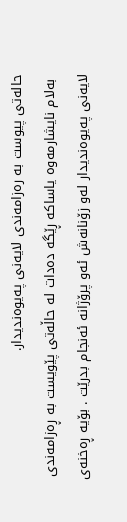حاله‌تى پیوست به‌ ره‌زامه‌ندى لایه‌نى په‌یوه‌ندیدار.
 به‌لام نایشارمه‌وه‌ یاساكه‌ ڕێگه‌ ده‌دات له‌ حاڵه‌تى پێویست به‌ ڕه‌زامه‌ندى لایه‌نى په‌یوه‌ندیدار له‌و زۆنانه‌ش ئه‌و پرۆژانه‌ ئه‌نجام بدرێت . بۆیه‌ ڕه‌خنه‌ى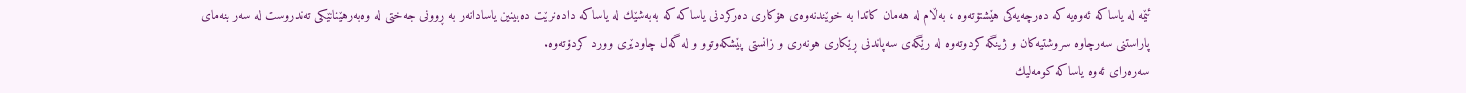ئێمه‌ له‌ یاساكه‌ ئه‌وه‌یه‌ كه‌ ده‌رچه‌یه‌كى هێشتۆته‌وه‌ ، به‌ڵام له‌ هه‌مان كاتدا به‌ خوێندنه‌وه‌ى هۆكارى ده‌ركردنى یاساكه‌ كه‌ به‌به‌شێك له‌ یاساكه‌ داده‌نرێت ده‌بینین یاسادانه‌ر به‌ ڕوونى جه‌ختى له‌ وه‌به‌رهێنانێكى ته‌ندروست له‌ سه‌ر بنه‌ماى پاراستنى سه‌رچاوه‌ سروشتیه‌كان و ژینگه‌ كردوته‌وه‌ له‌ رێگه‌ى سه‌پاندنى ڕێكارى هونه‌رى و زانستى پێشكه‌وتوو و له‌ گه‌ل چاودێرى وورد كردۆته‌وه‌.
سه‌ره‌راى ئه‌وه‌ یاساكه‌ كومه‌لیك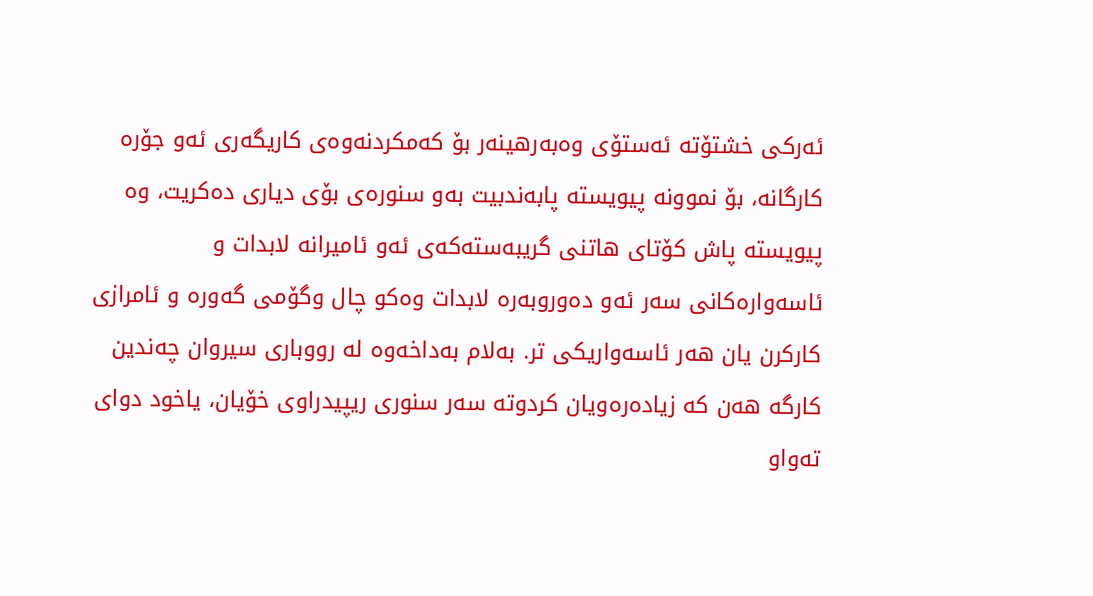ئه‌ركى خشتۆته‌ ئه‌ستۆى وه‌به‌رهینه‌ر بۆ كه‌مكردنه‌وه‌ى كاریگه‌رى ئه‌و جۆره‌ كارگانه‌، بۆ نموونه‌ پیویسته‌ پابه‌ندبیت به‌و سنوره‌ى بۆى دیارى ده‌كریت، وه‌ پیویسته‌ پاش كۆتاى هاتنى گریبه‌سته‌كه‌ى ئه‌و ئامیرانه‌ لابدات و ئاسه‌واره‌كانى سه‌ر ئه‌و ده‌وروبه‌ره‌ لابدات وه‌كو چال وگۆمى گه‌وره‌ و ئامرازى كاركرن یان هه‌ر ئاسه‌واریكى تر. به‌لام به‌داخه‌وه‌ له‌ رووبارى سیروان چه‌ندین كارگه‌ هه‌ن كه‌ زیاده‌ره‌ویان كردوته‌ سه‌ر سنورى ریپیدراوى خۆیان، یاخود دواى ته‌واو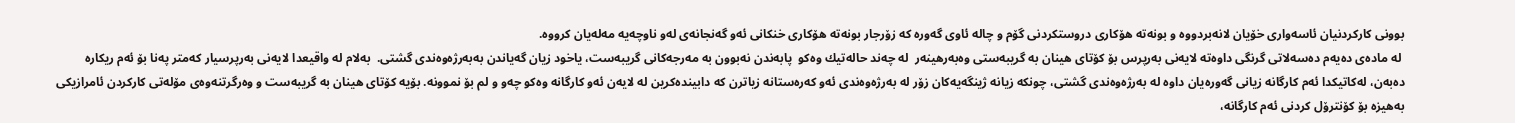بوونى كاركردنیان ئاسه‌واری خۆیان لانه‌بردووه‌ و بونه‌ته‌ هۆكاری دروستكردنى گۆم و چاله‌ ئاوى گه‌وره‌ كه‌ زۆرجار بونه‌ته‌ هۆكارى خنكانى ئه‌و گه‌نجانه‌ى له‌و ناوچه‌یه‌ مه‌له‌یان كرووه‌.
 له‌ ماده‌ى ده‌یه‌م ده‌سه‌لاتى گرنگى داوه‌ته‌ لایه‌نى به‌رپرس بۆ كۆتاى هینان به‌ گریبه‌ستى وه‌به‌رهینه‌ر  له‌ چه‌ند حاله‌تیك وه‌كو  پابه‌ندن نه‌بوون به‌ مه‌رجه‌كانى گریبه‌ست، یاخود زیان گه‌یاندن به‌به‌رژه‌وه‌ندى گشتى.  به‌لام له‌ واقیعدا لایه‌نى به‌رپرسیار كه‌متر په‌نا بۆ ئه‌م ریكاره‌ ده‌به‌ن، له‌كاتیكدا ئه‌م كارگانه‌ زیانى گه‌وره‌یان داوه‌ له‌ به‌رژه‌وه‌ندى گشتى، چونكه‌ زیانه‌ ژینگه‌یه‌كان زۆر له‌ به‌رژه‌وه‌ندى ئه‌و كه‌ره‌ستانه‌ زیاترن كه‌ دابینده‌كرین له‌ لایه‌ن ئه‌و كارگانه‌ وه‌كو چه‌و و لم بۆ نموونه‌. بۆیه‌ كۆتاى هینان به‌ گریبه‌ست و وه‌رگرتنه‌وه‌ى مۆله‌تى كاركردن ئامرازیكى به‌هیزه‌ بۆ كۆنترۆل كردنى ئه‌م كارگانه‌،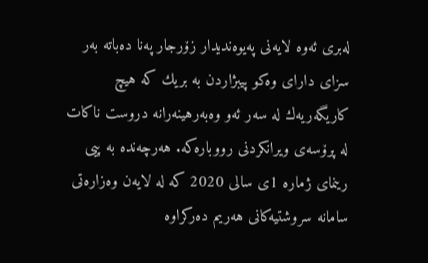له‌برى ئه‌وه‌ لایه‌نى په‌یوه‌ندیدار زۆرجار په‌نا ده‌باته‌ به‌ر سزاى داراى وه‌كو پیبژاردن به‌ بریك كه‌ هیچ كاریگه‌ریه‌ك له‌ سه‌ر ئه‌و وه‌به‌رهینه‌رانه‌ دروست ناكات له‌ پرۆسه‌ى ویرانكردنى رووباره‌كه‌. هه‌رچه‌نده‌ به‌ پیى رینماى ژماره‌ 1ى سالى 2020 كه‌ له‌ لایه‌ن وه‌زاره‌تى سامانه‌ سروشتیه‌كانى هه‌ریم ده‌ركراوه‌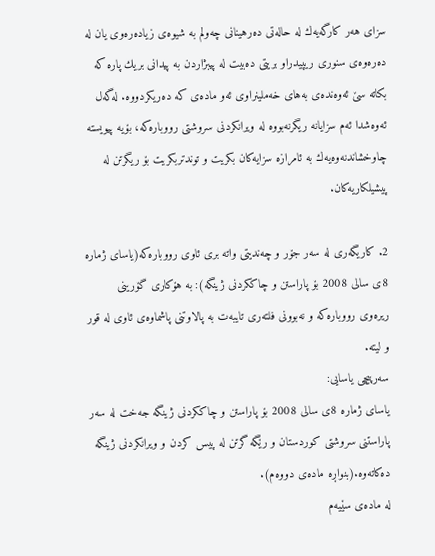سزاى هه‌ر كارگه‌یه‌ك له‌ حاله‌تی ده‌رهینانى چه‌ولم به‌ شیوه‌ى زیاده‌ره‌وى یان له‌ ده‌ره‌وه‌ى سنورى ریپیدراو بریتى ده‌بیت له‌ پیبژاردن به‌ پیدانى بریك پاره‌ كه‌ بكاته‌ سێ ئه‌وه‌نده‌ى به‌هاى خه‌ملینراوى ئه‌و ماده‌ى كه‌ ده‌ریكردووه‌. له‌گه‌ل ئه‌وه‌شدا ئه‌م سزایانه‌ ریگرنه‌بووه‌ له‌ ویرانكردنى سروشتى رووباره‌كه‌، بۆیه‌ پیویسته‌ چاوخشاندنه‌وه‌یه‌ك به‌ ئامرازه‌ سزایه‌كان بكریت و توندتربكریت بۆ ریگرتن له‌ پیشیلكاریه‌كان.

2. كاریگه‌رى له‌ سه‌ر جۆر و چه‌ندیتى واته‌ برى ئاوى رووباره‌كه‌(یاسای ژماره‌ 8ى سالى 2008 بۆ پاراستن و چاككردنى ژینگه‌): به‌ هۆكارى گۆرینى ریره‌وى رووباره‌كه‌ و نه‌بوونى فلته‌رى تایبه‌ت به‌ پالاوتنى پاشماوه‌ى ئاوى له‌ قور و لیته‌.
سه‌رپیچى یاسایی:
یاسای ژماره‌ 8ى سالى 2008 بۆ پاراستن و چاككردنى ژینگه‌ جه‌خت له‌ سه‌ر پاراستنى سروشتى كوردستان و رێگه‌ گرتن له‌ پیس كردن و ویرانكردنى ژینگه‌ ده‌كاته‌وه‌.(بنواڕه‌ ماده‌ى دووه‌م).
له‌ ماده‌ى سێیه‌م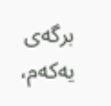برگه‌ى یه‌كه‌م،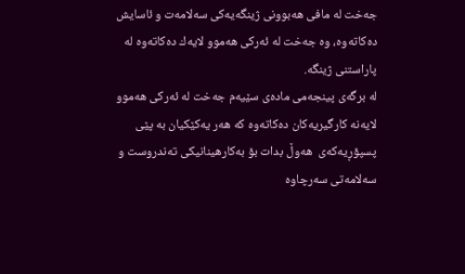جه‌خت له‌ مافى هه‌بوونى ژینگه‌یه‌كى سه‌لامه‌ت و ئاسایش ده‌كاته‌وه‌، وه‌ جه‌خت له‌ ئه‌ركى هه‌موو لایه‌ك ده‌كاته‌وه‌ له‌ پاراستنى ژینگه‌.
له‌ برگه‌ى پینجه‌مى ماده‌ى سێیه‌م جه‌خت له‌ ئه‌ركى هه‌موو لایه‌نه‌ كارگیریه‌كان ده‌كاته‌وه‌ كه‌ هه‌ر یه‌كێكیان به‌ پێى پسپۆڕیه‌كه‌ى  هه‌وڵ بدات بۆ به‌كارهینانیكى ته‌ندروست و سه‌لامه‌تى سه‌رچاوه‌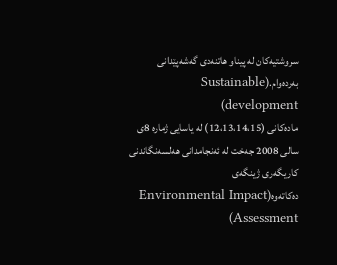سروشتیه‌كان له‌ پیناو هاتنه‌دى گه‌شه‌پێدانى به‌رده‌وام.(Sustainable development)
ماده‌كانى (12،13،14،15) له‌ یاسایی ژماره‌ 8ى سالى 2008 جه‌خت له‌ ئه‌نجامدانى هه‌لسه‌نگاندنى كاریگه‌رى ژینگه‌ی ده‌كاته‌وه‌(Environmental Impact Assessment)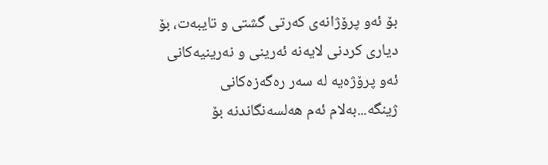بۆ ئه‌و پرۆژانه‌ى كه‌رتى گشتى و تایبه‌ت، بۆ دیارى كردنى لایه‌نه‌ ئه‌رینى و نه‌رینیه‌كانى ئه‌و پرۆژه‌یه‌ له‌ سه‌ر ره‌گه‌زه‌كانى ژینگه‌...به‌لام ئه‌م هه‌لسه‌نگاندنه‌ بۆ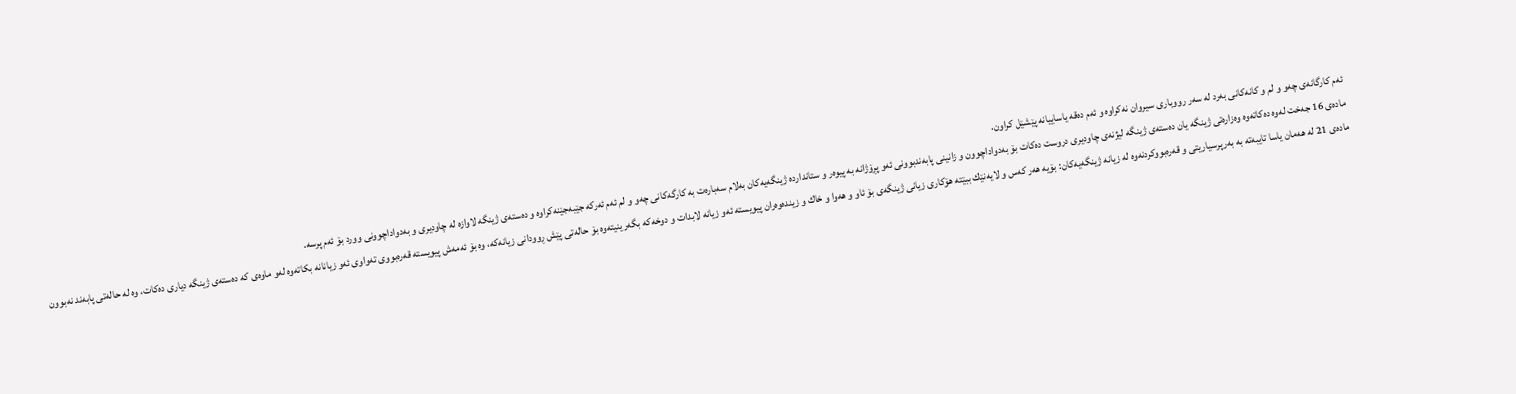ئه‌م كارگانه‌ى چه‌و و لم و كانه‌كانى به‌رد له‌ سه‌ر رووبارى سیروان نه‌كراوه‌ و ئه‌م ده‌قه‌ یاساییانه‌ پێشێل كراون.
ماده‌ى 16 جه‌خت له‌وه‌ ده‌كاته‌وه‌ وه‌زاره‌تى ژینگه‌ یان ده‌سته‌ى ژینگه‌ لیژنه‌ى چاودیرى دروست ده‌كات بۆ به‌دواداچوون و زانینى پابه‌ندبوونى ئه‌و پڕۆژانه‌ به‌ پیوه‌ر و ستاندارده‌ ژینگه‌یه‌كان به‌لام سه‌باره‌ت به‌ كارگه‌كانى چه‌و و لم ئه‌م ئه‌ركه‌ جێبه‌جێنه‌كراوه‌ و ده‌سته‌ى ژینگه‌ لاوازه‌ له‌ چاودیرى و به‌دواداچوونى وورد بۆ ئه‌م پرسه‌.
ماده‌ى 21 له‌ هه‌مان یاسا تایبه‌ته‌ به‌ به‌رپرسیاریتى و قه‌ره‌بووكردنه‌وه‌ له‌ زیانه‌ ژینگه‌یه‌كان: بۆیه‌ هه‌ر كه‌س و لایه‌نێك ببێته‌ هۆكارى زیانى ژینگه‌ى بۆ ئاو و هه‌وا و خاك و زینده‌وه‌ران پیویسته‌ ئه‌و زیانه‌ لابدات و دوخه‌كه‌ بگه‌رینیته‌وه‌ بۆ حاله‌تى پێش ڕوودانى زیانه‌كه‌، وه‌ بۆ ئه‌مه‌ش پیویسته‌ قه‌ره‌بووى ته‌واوى ئه‌و زیانانه‌ بكاته‌وه‌ له‌و ماوه‌ى كه‌ ده‌سته‌ى ژینگه‌ دیارى ده‌كات، وه‌ له‌ حاله‌تى پابه‌ند نه‌بوون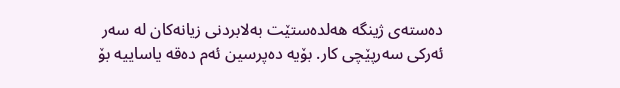ده‌سته‌ى ژینگه‌ هه‌لده‌ستێت به‌لابردنى زیانه‌كان له‌ سه‌ر ئه‌ركى سه‌رپێچى كار. بۆیه‌ ده‌پرسین ئه‌م ده‌قه‌ یاساییه‌ بۆ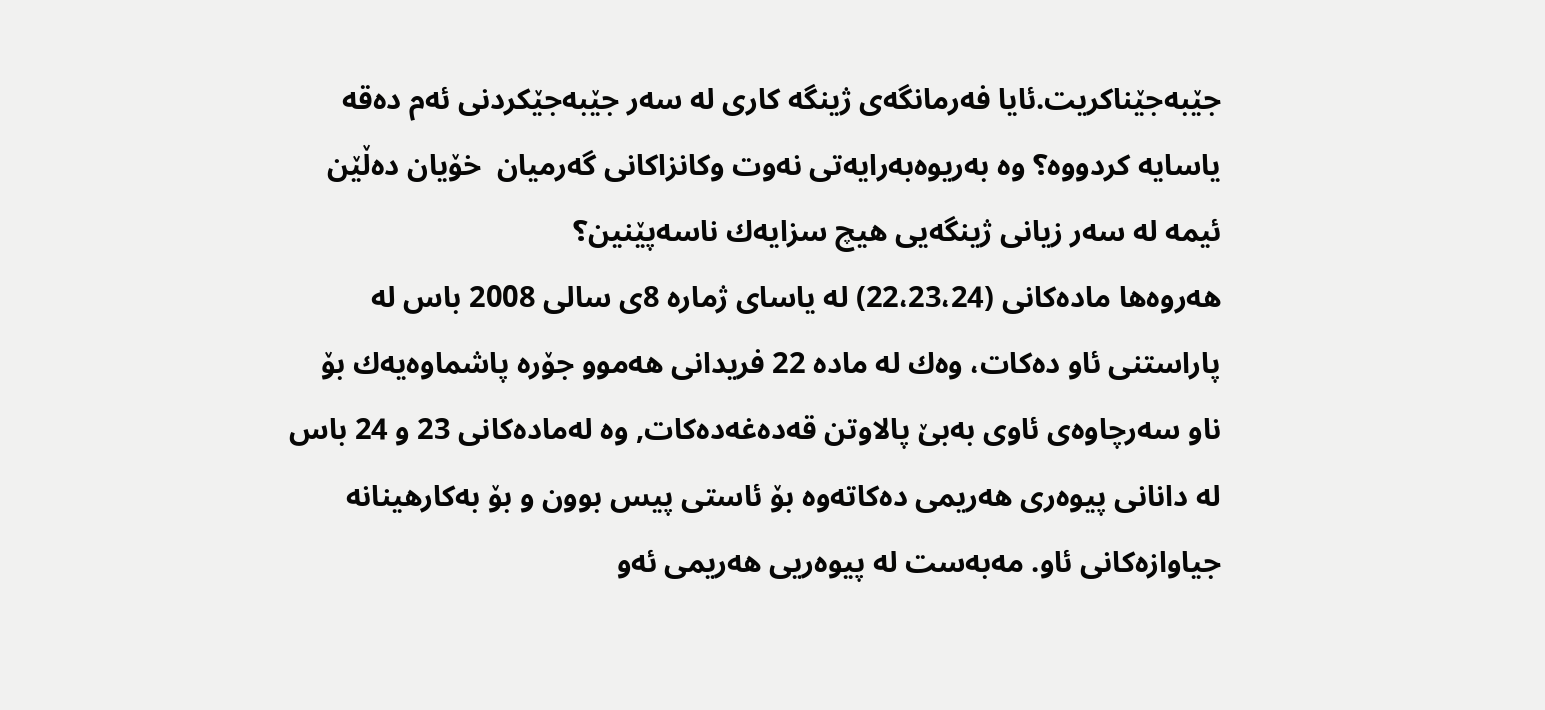جێبه‌جێناكریت.ئایا فه‌رمانگه‌ى ژینگه‌ كارى له‌ سه‌ر جێبه‌جێكردنى ئه‌م ده‌قه‌ یاسایه‌ كردووه‌؟ وه‌ به‌ریوه‌به‌رایه‌تى نه‌وت وكانزاكانى گه‌رمیان  خۆیان ده‌ڵێن ئیمه‌ له‌ سه‌ر زیانى ژینگه‌یی هیچ سزایه‌ك ناسه‌پێنین؟
هه‌روه‌ها ماده‌كانى (22،23،24) له‌ یاسای ژماره‌ 8ى سالى 2008 باس له‌ پاراستنى ئاو ده‌كات، وه‌ك له‌ ماده‌ 22 فریدانى هه‌موو جۆره‌ پاشماوه‌یه‌ك بۆ ناو سه‌رچاوه‌ى ئاوى به‌بێ پالاوتن قه‌ده‌غه‌ده‌كات, وه‌ له‌ماده‌كانى 23 و 24 باس له‌ دانانى پیوه‌رى هه‌ریمى ده‌كاته‌وه‌ بۆ ئاستى پیس بوون و بۆ به‌كارهینانه‌ جیاوازه‌كانى ئاو. مه‌به‌ست له‌ پیوه‌ریى هه‌ریمى ئه‌و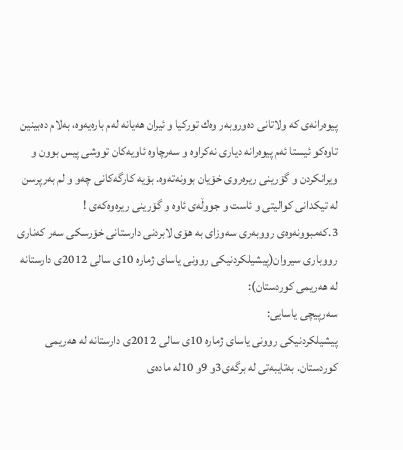پیوه‌رانه‌ى كه‌ ولاتانى ده‌وروبه‌ر وه‌ك توركیا و ئیران هه‌یانه‌ له‌م باره‌یه‌وه‌، به‌لام ده‌بینین تاوه‌كو ئیستا ئه‌م پیوه‌رانه‌ دیارى نه‌كراوه‌ و سه‌رچاوه‌ ئاویه‌كان تووشى پیس بوون و ویرانكردن و گۆرینى ریره‌روى خۆیان بوونه‌ته‌وه‌. بۆیه‌ كارگه‌كانى چه‌و و لم به‌رپرسن له‌ تیكدانى كوالیتى و ئاست و جووڵه‌ى ئاوه‌ و گۆرینى ریره‌وه‌كه‌ى !
3.كه‌مبوونه‌وه‌ى رووبه‌رى سه‌وزاى به‌ هۆى لابردنى دارستانى خۆرسكى سه‌ر كه‌نارى رووبارى سیروان(پیشیلكردنیكى روونى یاساى ژماره‌ 10ى سالى 2012ى دارستانه‌ له‌ هه‌ریمى كوردستان):
سه‌رپیچى یاسایی:
پیشیلكردنیكى روونى یاساى ژماره‌ 10ى سالى 2012ى دارستانه‌ له‌ هه‌ریمى كوردستان. به‌تایبه‌تى له‌ برگه‌ى3و 9و 10له‌ ماده‌ى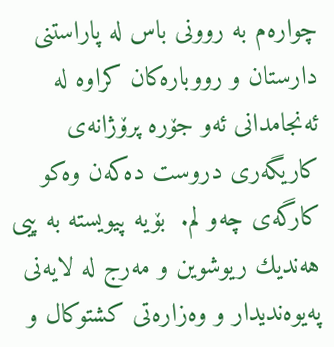چواره‌م به‌ روونى باس له‌ پاراستنى دارستان و رووباره‌كان كراوه‌ له‌ ئه‌نجامدانى ئه‌و جۆره‌ پرۆژانه‌ى كاریگه‌رى دروست ده‌كه‌ن وه‌كو كارگه‌ى چه‌و لم.  بۆیه‌ پیویسته‌ به‌ پیى هه‌ندیك ریوشوین و مه‌رج له‌ لایه‌نى په‌یوه‌ندیدار و وه‌زاره‌تى كشتوكال و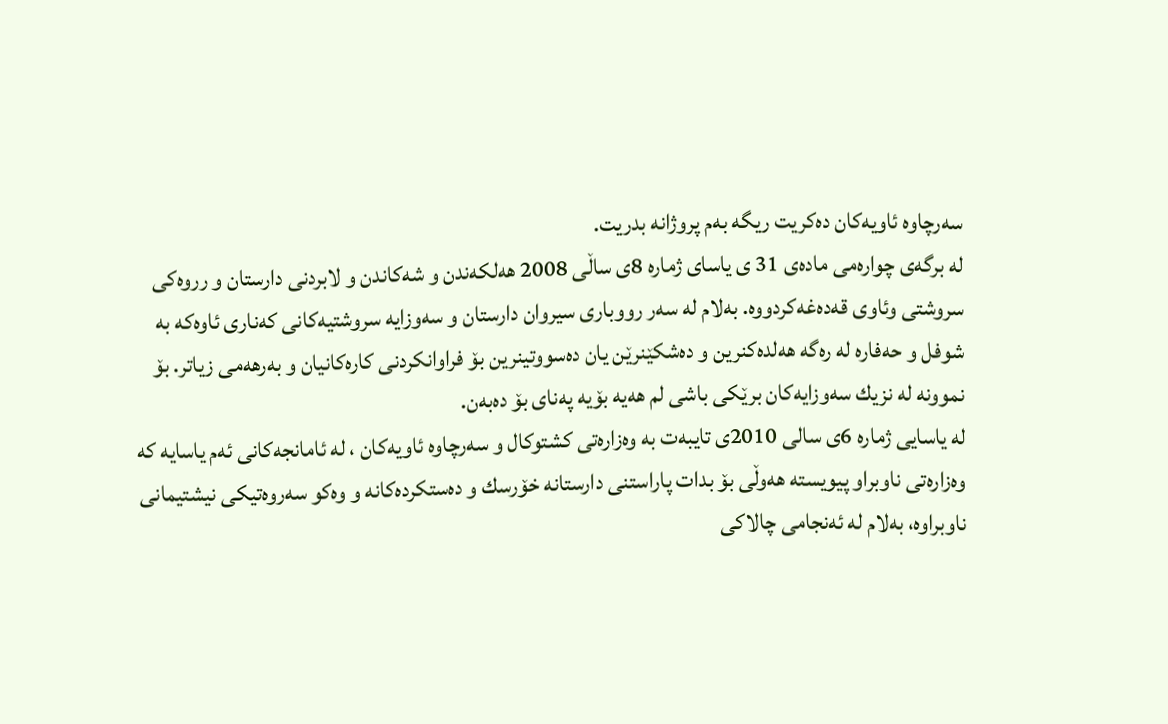سه‌رچاوه‌ ئاویه‌كان ده‌كریت ریگه‌ به‌م پروژانه‌ بدریت.
له‌ برگه‌ى چواره‌مى ماده‌ى 31 ى یاساى ژماره‌ 8ى ساڵى 2008 هه‌لكه‌ندن و شه‌كاندن و لابردنى دارستان و رروه‌كى سروشتى وئاوى قه‌ده‌غه‌كردووه‌. به‌لام له‌ سه‌ر رووبارى سیروان دارستان و سه‌وزایه‌ سروشتیه‌كانى كه‌نارى ئاوه‌كه‌ به‌ شوفل و حه‌فاره‌ له‌ ره‌گه‌ هه‌لده‌كنرین و ده‌شكێنرێن یان ده‌سووتینرین بۆ فراوانكردنى كاره‌كانیان و به‌رهه‌مى زیاتر. بۆ نموونه‌ له‌ نزیك سه‌وزایه‌كان برێكى باشى لم هه‌یه‌ بۆیه‌ په‌ناى بۆ ده‌به‌ن.
له‌ یاسایی ژماره‌ 6ى سالى 2010ى تایبه‌ت به‌ وه‌زاره‌تى كشتوكال و سه‌رچاوه‌ ئاویه‌كان ، له‌ ئامانجه‌كانى ئه‌م یاسایه‌ كه‌ وه‌زاره‌تى ناوبراو پیویسته‌ هه‌وڵى بۆ بدات پاراستنى دارستانه‌ خۆرسك و ده‌ستكرده‌كانه‌ و وه‌كو سه‌روه‌تیكى نیشتیمانى ناوبراوه‌، به‌لام له‌ ئه‌نجامى چالاكى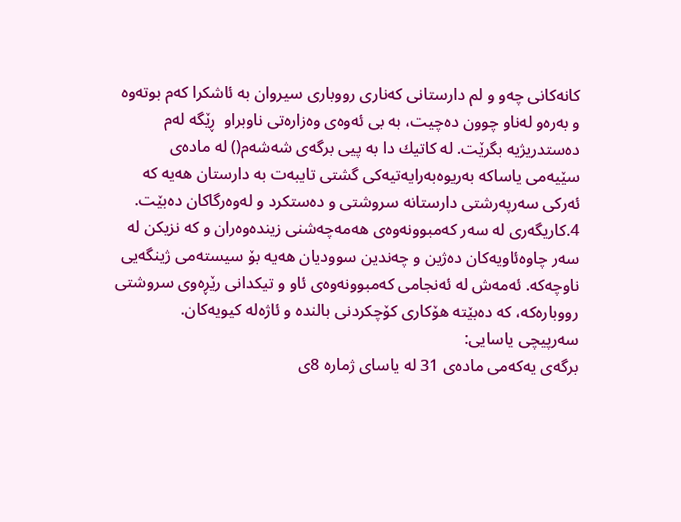كانه‌كانى چه‌و و لم دارستانى كه‌نارى رووبارى سیروان به‌ ئاشكرا كه‌م بوته‌وه‌ و به‌ره‌و له‌ناو چوون ده‌چیت، به‌ بى ئه‌وه‌ى وه‌زاره‌تى ناوبراو  ڕێگه‌ له‌م ده‌ستدریژیه‌ بگرێت. له‌ كاتیك دا به‌ پیى برگه‌ى شه‌شه‌م() له‌ ماده‌ى سێیه‌مى یاساكه‌ به‌ریوه‌به‌رایه‌تیه‌كى گشتى تایبه‌ت به‌ دارستان هه‌یه‌ كه‌ ئه‌ركى سه‌رپه‌رشتى دارستانه‌ سروشتى و ده‌ستكرد و له‌وه‌رگاكان ده‌بێت.
4.كاریگه‌رى له‌ سه‌ر كه‌مبوونه‌وه‌ى هه‌مه‌چه‌شنى زینده‌وه‌ران و كه‌ نزیكن له‌ سه‌ر چاوه‌ئاویه‌كان ده‌ژین و چه‌ندین سوودیان هه‌یه‌ بۆ سیسته‌مى ژینگه‌یی ناوچه‌كه‌. ئه‌مه‌ش له‌ ئه‌نجامى كه‌مبوونه‌وه‌ى ئاو و تیكدانى رێڕه‌وى سروشتى رووباره‌كه‌، كه‌ ده‌بێته‌ هۆكارى كۆچكردنى بالنده‌ و ئاژه‌له‌ كیویه‌كان.
سه‌رپیچى یاسایی:
برگه‌ى یه‌كه‌مى ماده‌ى 31 له‌ یاساى ژماره‌ 8ى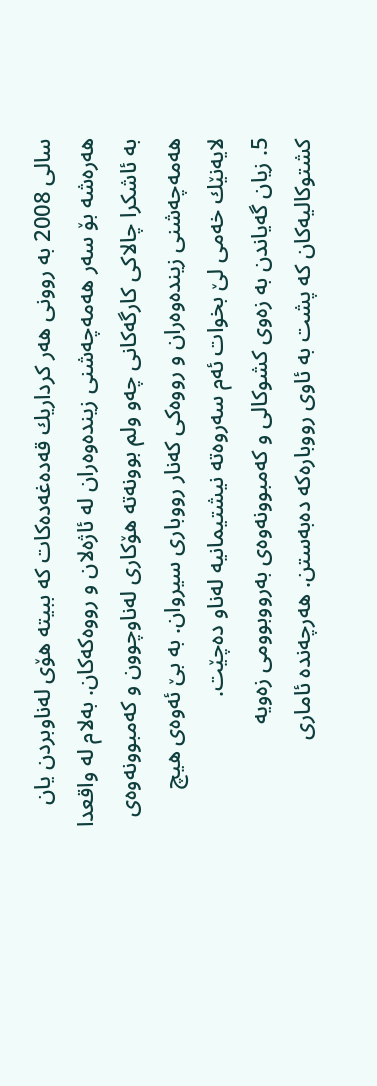سالى 2008 به‌ روونى هه‌ر كرداریك قه‌ده‌غه‌ده‌كات كه‌ ببیته‌ هۆى له‌ناوبردن یان هه‌ره‌شه‌ بۆ سه‌ر هه‌مه‌چه‌شنى زینده‌وه‌ران له‌ ئاژه‌لان و رووه‌كه‌كان. به‌لام له‌ واقعدا به‌ ئاشكرا چالاكى كارگه‌كانى چه‌و ولم بوونه‌ته‌ هۆكارى له‌ناوچوون و كه‌مبوونه‌وه‌ى هه‌مه‌چه‌شنى زینده‌وه‌ران و رووه‌كى كه‌نار رووبارى سیروان. به‌ بێ ئه‌وه‌ى هیچ لایه‌نێك خه‌مى لێ بخوات ئه‌م سه‌روه‌ته‌ نیشتیمانیه‌ له‌ناو ده‌چێت.
5. زیان گه‌یاندن به‌ زه‌وى كشوكالى و كه‌مبوونه‌وه‌ى به‌رووبوومى زه‌ویه‌ كشتوكالیه‌كان كه‌ پشت به‌ ئاوى رووباره‌كه‌ ده‌به‌ستن. هه‌رچه‌نده‌ ئامارى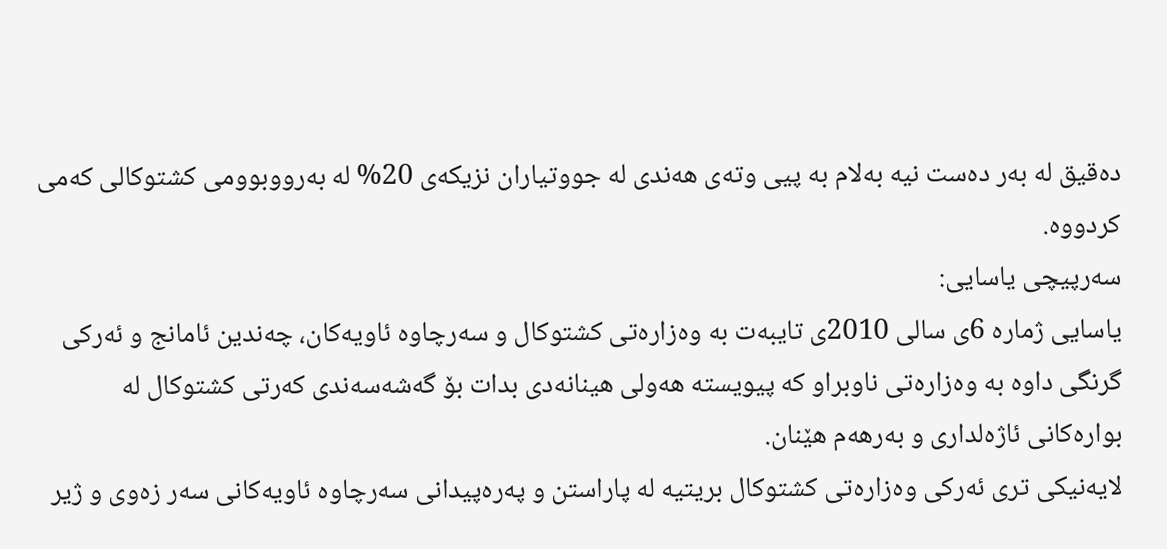ده‌قیق له‌ به‌ر ده‌ست نیه‌ به‌لام به‌ پیی وته‌ى هه‌ندى له‌ جووتیاران نزیكه‌ى 20% له‌ به‌رووبوومى كشتوكالى كه‌مى كردووه‌.
سه‌رپیچى یاسایی:
یاسایی ژماره‌ 6ى سالى 2010ى تایبه‌ت به‌ وه‌زاره‌تى كشتوكال و سه‌رچاوه‌ ئاویه‌كان، چه‌ندین ئامانج و ئه‌ركى گرنگى داوه‌ به‌ وه‌زاره‌تى ناوبراو كه‌ پیویسته‌ هه‌ولى هینانه‌دى بدات بۆ گه‌شه‌سه‌ندى كه‌رتى كشتوكال له‌ بواره‌كانى ئاژه‌لدارى و به‌رهه‌م هێنان.
لایه‌نیكى ترى ئه‌ركى وه‌زاره‌تى كشتوكال بریتیه‌ له‌ پاراستن و په‌ره‌پیدانى سه‌رچاوه‌ ئاویه‌كانى سه‌ر زه‌وى و ژیر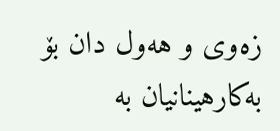زه‌وى و هه‌ول دان بۆ به‌كارهینانیان به‌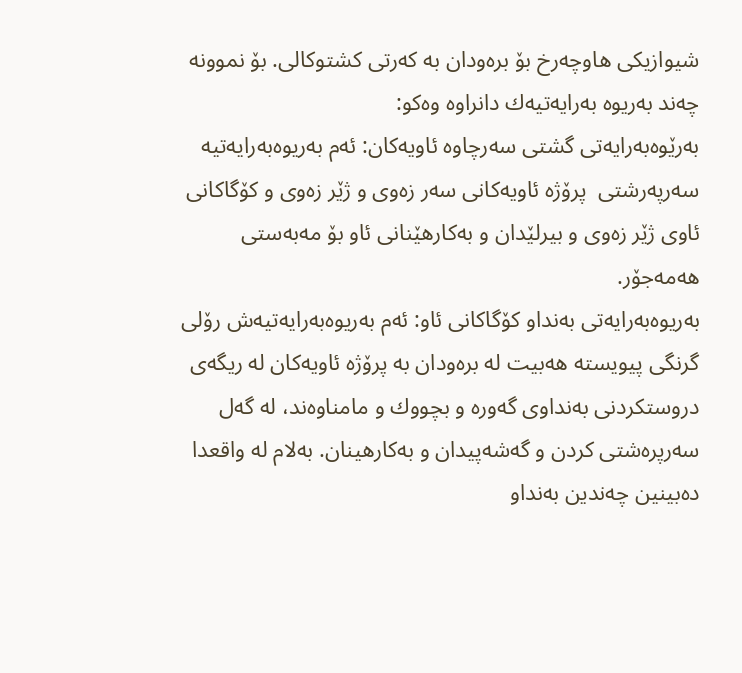شیوازیكى هاوچه‌رخ بۆ بره‌ودان به‌ كه‌رتى كشتوكالى. بۆ نموونه‌ چه‌ند به‌ریوه‌ به‌رایه‌تیه‌ك دانراوه‌ وه‌كو:
به‌رێوه‌به‌رایه‌تى گشتى سه‌رچاوه‌ ئاویه‌كان: ئه‌م به‌ریوه‌به‌رایه‌تیه‌ سه‌رپه‌رشتى  پرۆژه‌ ئاویه‌كانى سه‌ر زه‌وى و ژێر زه‌وى و كۆگاكانى ئاوى ژێر زه‌وى و بیرلێدان و به‌كارهێنانى ئاو بۆ مه‌به‌ستى هه‌مه‌جۆر.
به‌ریوه‌به‌رایه‌تى به‌نداو كۆگاكانى ئاو: ئه‌م به‌ریوه‌به‌رایه‌تیه‌ش رۆلى گرنگى پیویسته‌ هه‌بیت له‌ بره‌ودان به‌ پرۆژه‌ ئاویه‌كان له‌ ریگه‌ى دروستكردنى به‌نداوى گه‌وره‌ و بچووك و مامناوه‌ند، له‌ گه‌ل سه‌رپره‌شتى كردن و گه‌شه‌پیدان و به‌كارهینان. به‌لام له‌ واقعدا ده‌بینین چه‌ندین به‌نداو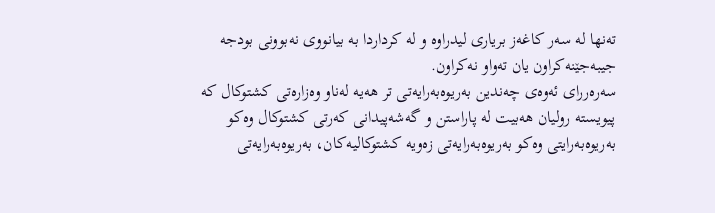ته‌نها له‌ سه‌ر كاغه‌ز بریارى لیدراوه‌ و له‌ كرداردا به‌ بیانووى نه‌بوونى بودجه‌ جیبه‌جێنه‌كراون یان ته‌واو نه‌كراون.
سه‌ره‌رراى ئه‌وه‌ى چه‌ندین به‌ریوه‌به‌رایه‌تى تر هه‌یه‌ له‌ناو وه‌زاره‌تى كشتوكال كه‌ پیویسته‌ رولیان هه‌بیت له‌ پاراستن و گه‌شه‌پیدانى كه‌رتى كشتوكال وه‌كو به‌ریوه‌به‌رایتى وه‌كو به‌ریوه‌به‌رایه‌تى زه‌ویه‌ كشتوكالیه‌كان، به‌ریوه‌به‌رایه‌تى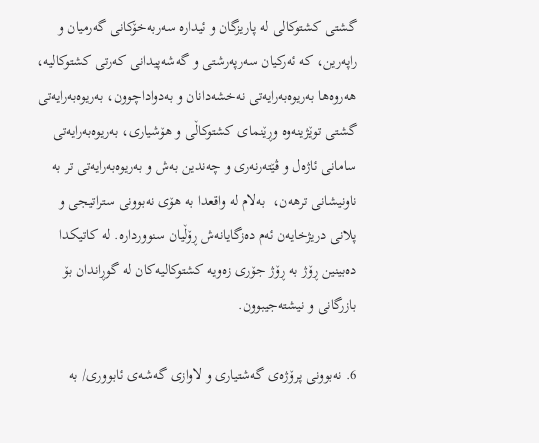گشتى كشتوكالى له‌ پاریزگان و ئیداره‌ سه‌ربه‌خۆكانى گه‌رمیان و راپه‌رین، كه‌ ئه‌ركیان سه‌رپه‌رشتى و گه‌شه‌پیدانى كه‌رتى كشتوكالیه‌، هه‌روه‌ها به‌ریوه‌به‌رایه‌تى نه‌خشه‌دانان و به‌دواداچوون، به‌ریوه‌به‌رایه‌تى گشتى توێژینه‌وه‌ وڕێنماى كشتوكاڵى و هۆشیارى، به‌ریوه‌به‌رایه‌تى سامانى ئاژه‌ل و ڤێته‌رنه‌رى و چه‌ندین به‌ش و به‌ریوه‌به‌رایه‌تى تر به‌ ناونیشانى ترهه‌ن،  به‌لام له‌ واقعدا به‌ هۆى نه‌بوونى ستراتیجى و پلانى دریژخایه‌ن ئه‌م ده‌زگایانه‌ش ڕۆڵیان سنوورداره‌. له‌ كاتیكدا ده‌بینین ڕۆژ به‌ ڕۆژ جۆرى زه‌ویه‌ كشتوكالیه‌كان له‌ گوڕاندان بۆ بازرگانى و نیشته‌جیبوون.

6. نه‌بوونى پرۆژه‌ى گه‌شتیارى و لاوازى گه‌شه‌ى ئابوورى/ به‌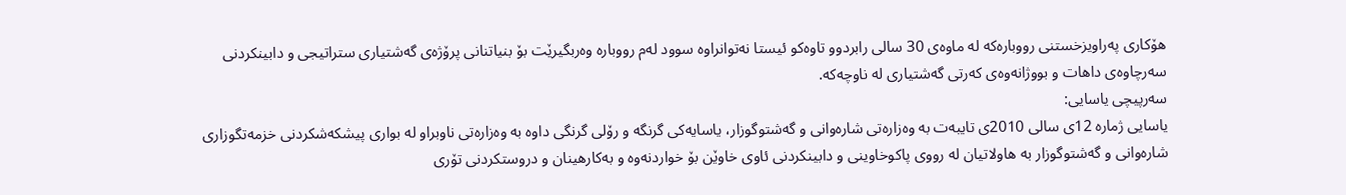هۆكارى په‌راویزخستنى رووباره‌كه‌ له‌ ماوه‌ى 30 سالى رابردوو تاوه‌كو ئیستا نه‌توانراوه‌ سوود له‌م رووباره‌ وه‌ربگیرێت بۆ بنیاتنانى پرۆژه‌ى گه‌شتیارى ستراتیجى و دابینكردنى سه‌رچاوه‌ى داهات و بووژانه‌وه‌ى كه‌رتى گه‌شتیارى له‌ ناوچه‌كه‌.
سه‌رپیچى یاسایی:
یاسایی ژماره‌ 12ى سالى 2010ى تایبه‌ت به‌ وه‌زاره‌تى شاره‌وانى و گه‌شتوگوزار، یاسایه‌كى گرنگه‌ و رۆلى گرنگى داوه‌ به‌ وه‌زاره‌تى ناوبراو له‌ بوارى پیشكه‌شكردنى خزمه‌تگوزارى شاره‌وانى و گه‌شتوگوزار به‌ هاولاتیان له‌ رووى پاكوخاوینى و دابینكردنى ئاوى خاوێن بۆ خواردنه‌وه‌ و به‌كارهینان و دروستكردنى تۆرى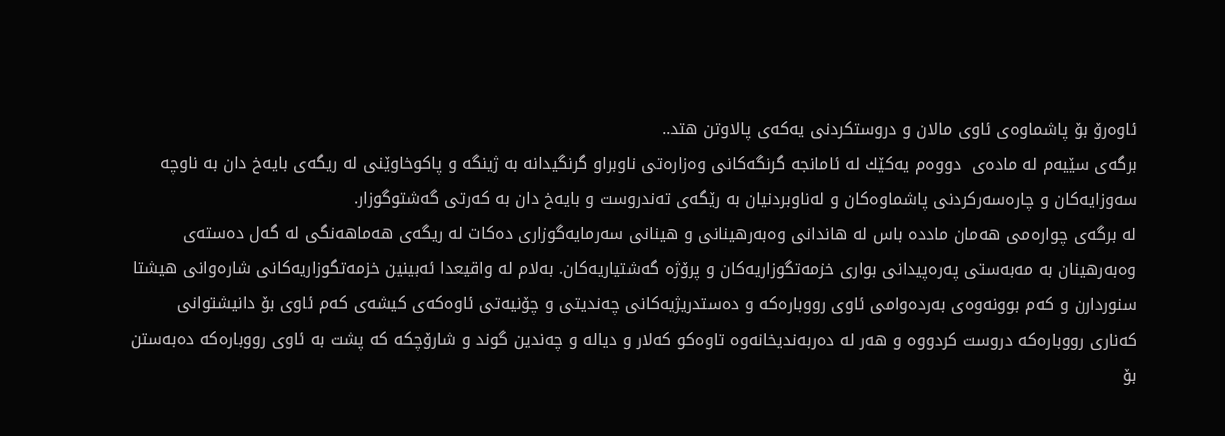ئاوه‌رۆ بۆ پاشماوه‌ى ئاوى مالان و دروستكردنى یه‌كه‌ى پالاوتن هتد..
برگه‌ى سێیه‌م له‌ ماده‌ى  دووه‌م یه‌كێك له‌ ئامانجه‌ گرنگه‌كانى وه‌زاره‌تى ناوبراو گرنگیدانه‌ به‌ ژینگه‌ و پاكوخاوێنى له‌ ریگه‌ى بایه‌خ دان به‌ ناوچه‌ سه‌وزایه‌كان و چاره‌سه‌ركردنى پاشماوه‌كان و له‌ناوبردنیان به‌ رێگه‌ى ته‌ندروست و بایه‌خ دان به‌ كه‌رتى گه‌شتوگوزار.
له‌ برگه‌ى چواره‌مى هه‌مان مادده‌ باس له‌ هاندانى وه‌به‌رهینانى و هینانى سه‌رمایه‌گوزارى ده‌كات له‌ ریگه‌ى هه‌ماهه‌نگى له‌ گه‌ل ده‌سته‌ى وه‌به‌رهینان به‌ مه‌به‌ستى په‌ره‌پیدانى بوارى خزمه‌تگوزاریه‌كان و پرۆژه‌ گه‌شتیاریه‌كان. به‌لام له‌ واقیعدا ئه‌بینین خزمه‌تگوزاریه‌كانى شاره‌وانى هیشتا سنوردارن و كه‌م بوونه‌وه‌ى به‌رده‌وامى ئاوى رووباره‌كه‌ و ده‌ستدریژیه‌كانى چه‌ندیتى و چۆنیه‌تى ئاوه‌كه‌ى كیشه‌ى كه‌م ئاوى بۆ دانیشتوانى كه‌نارى رووباره‌كه‌ دروست كردووه‌ و هه‌ر له‌ ده‌ربه‌ندیخانه‌وه‌ تاوه‌كو كه‌لار و دیاله‌ و چه‌ندین گوند و شارۆچكه‌ كه‌ پشت به‌ ئاوى رووباره‌كه‌ ده‌به‌ستن بۆ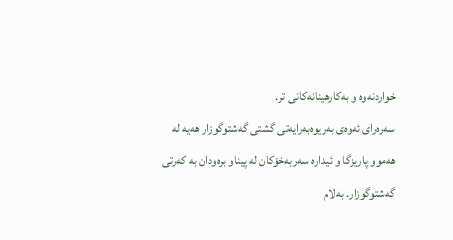خواردنه‌وه‌ و به‌كارهینانه‌كانى تر.
سه‌ره‌راى ئه‌وه‌ى به‌ریوه‌به‌رایه‌تى گشتى گه‌شتوگوزار هه‌یه‌ له‌ هه‌موو پاریزگا و ئیداره‌ سه‌ربه‌خۆكان له‌ پیناو بره‌ودان به‌ كه‌رتى گه‌شتوگوزار. به‌لام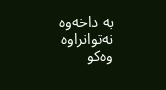به‌ داخه‌وه‌ نه‌توانراوه‌ وه‌كو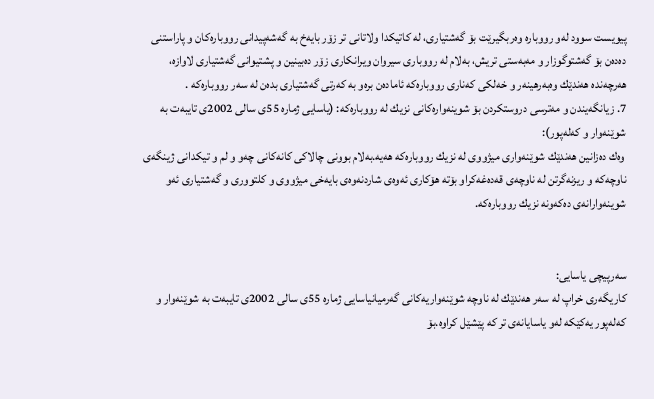پیویست سوود له‌و رووباره‌ وه‌ربگیرێت بۆ گه‌شتیارى، له‌ كاتیكدا ولاتانى تر زۆر بایه‌خ به‌ گه‌شه‌پیدانى رووباره‌كان و پاراستنى ده‌ده‌ن بۆ گه‌شتوگوزار و مه‌به‌ستى تریش، به‌لام له‌ رووبارى سیروان ویرانكارى زۆر ده‌بینین و پشتیوانى گه‌شتیارى لاوازه‌، هه‌رچه‌نده‌ هه‌ندێك وه‌به‌رهینه‌ر و خه‌لكى كه‌نارى رووباره‌كه‌ ئاماده‌ن بره‌و به‌ كه‌رتى گه‌شتیارى بده‌ن له‌ سه‌ر رووباره‌كه‌ .
7. زیانگه‌یندن و مه‌ترسى دروستكردن بۆ شوینه‌واره‌كانى نزیك له‌ رووباره‌كه‌: (یاسایی ژماره‌ 55ى سالى 2002ى تایبه‌ت به‌ شوێنه‌وار و كه‌له‌پور):
 وه‌ك ده‌زانین هه‌ندێك شوێنه‌وارى میژووى له‌ نزیك رووباره‌كه‌ هه‌یه‌.به‌لام بوونى چالاكى كانه‌كانى چه‌و و لم و تیكدانى ژینگه‌ى ناوچه‌كه‌ و ریزنه‌گرتن له‌ ناوچه‌ى قه‌ده‌غه‌كراو بۆته‌ هۆكارى ئه‌وه‌ى شاردنه‌وه‌ى بایه‌خى میژووى و كلتوورى و گه‌شتیارى ئه‌و شوینه‌وارانه‌ى ده‌كه‌ونه‌ نزیك رووباره‌كه‌.


سه‌رپیچى یاسایی:
كاریگه‌رى خراپ له‌ سه‌ر هه‌ندێك له‌ ناوچه‌ شوێنه‌واریه‌كانى گه‌رمیانیاسایی ژماره‌ 55ى سالى 2002ى تایبه‌ت به‌ شوێنه‌وار و كه‌له‌پور یه‌كێكه‌ له‌و یاسایانه‌ى تر كه‌ پێشێل كراوه‌.بۆ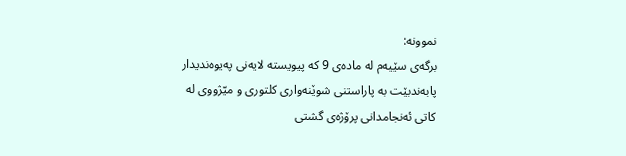نموونه‌:
برگه‌ی سێیه‌م له‌ ماده‌ى 9 كه‌ پیویسته‌ لایه‌نى په‌یوه‌ندیدار پابه‌ندبێت به‌ پاراستنى شوێنه‌وارى كلتورى و میّژووى له‌ كاتى ئه‌نجامدانى پرۆژه‌ى گشتى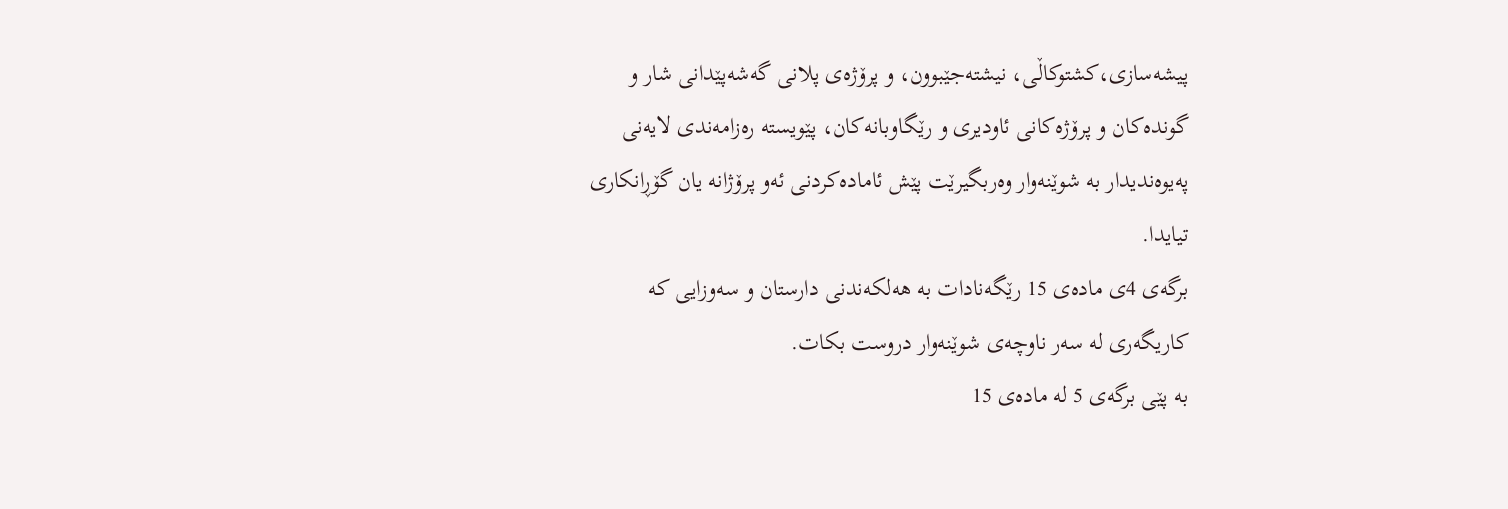پیشه‌سازى،كشتوكاڵى، نیشته‌جێبوون، و پرۆژه‌ى پلانى گه‌شه‌پێدانى شار و گونده‌كان و پرۆژه‌كانى ئاودیرى و رێگاوبانه‌كان، پێویسته‌ ره‌زامه‌ندى لایه‌نى په‌یوه‌ندیدار به‌ شوێنه‌وار وه‌ربگیرێت پێش ئاماده‌كردنى ئه‌و پرۆژانه‌ یان گۆڕانكارى تیایدا.
برگه‌ى 4ى ماده‌ى 15 رێگه‌نادات به‌ هه‌لكه‌ندنى دارستان و سه‌وزایی كه‌ كاریگه‌رى له‌ سه‌ر ناوچه‌ى شوێنه‌وار دروست بكات.
به‌ پێى برگه‌ى 5 له‌ ماده‌ى 15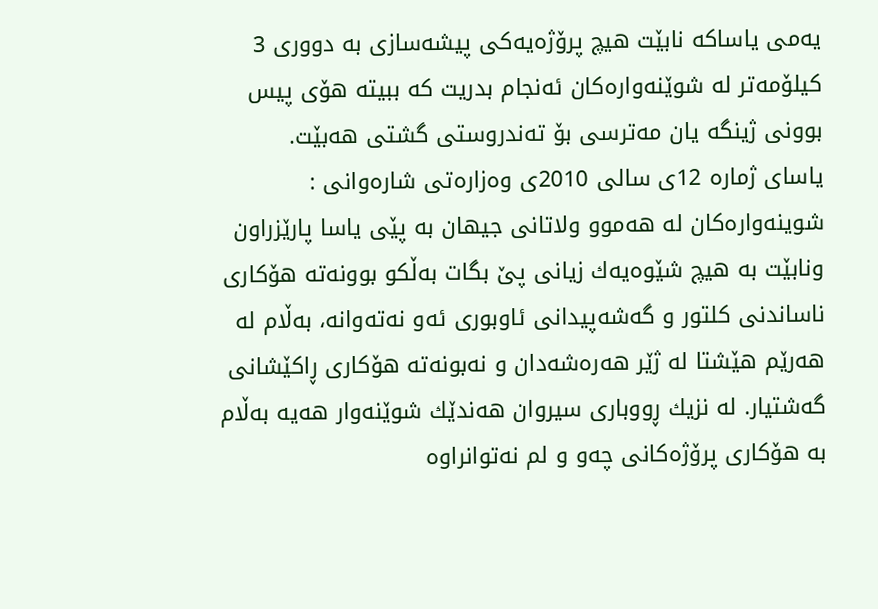یه‌مى یاساكه‌ نابێت هیچ پرۆژه‌یه‌كى پیشه‌سازى به‌ دوورى 3 كیلۆمه‌تر له‌ شوێنه‌واره‌كان ئه‌نجام بدریت كه‌ ببیته‌ هۆى پیس بوونى ژینگه‌ یان مه‌ترسى بۆ ته‌ندروستى گشتى هه‌بێت.
یاساى ژماره‌ 12ى سالى 2010ى وه‌زاره‌تى شاره‌وانى :
شوینه‌واره‌كان له‌ هه‌موو ولاتانى جیهان به‌ پێى یاسا پارێزراون ونابێت به‌ هیچ شێوه‌یه‌ك زیانى پێ بگات به‌ڵكو بوونه‌ته‌ هۆكارى ناساندنى كلتور و گه‌شه‌پیدانى ئاوبورى ئه‌و نه‌ته‌وانه‌، به‌ڵام له‌ هه‌رێم هێشتا له‌ ژێر هه‌ره‌شه‌دان و نه‌بونه‌ته‌ هۆكارى ڕاكێشانى گه‌شتیار. له‌ نزیك ڕووبارى سیروان هه‌ندێك شوێنه‌وار هه‌یه‌ به‌ڵام به‌ هۆكارى پرۆژه‌كانى چه‌و و لم نه‌توانراوه‌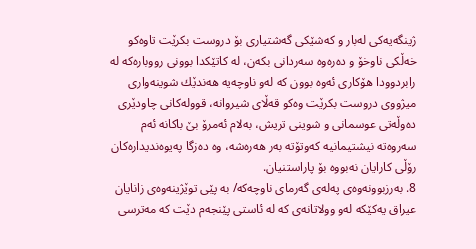ژینگه‌یه‌كى له‌بار و كه‌شێكى گه‌شتیارى بۆ دروست بكرێت تاوه‌كو خه‌ڵكى ناوخۆ و ده‌ره‌وه‌ سه‌ردانى بكه‌ن، له‌ كاتێكدا بوونى رووباره‌كه‌ له‌ رابردوودا هۆكارى ئه‌وه‌ بوون كه‌ له‌و ناوچه‌یه‌ هه‌ندێك شوینه‌وارى میژووى دروست بكرێت وه‌كو قه‌ڵاى شیروانه‌، قووله‌كانى چاودێرى ده‌وڵه‌تى عوسمانى و شوینى تریش، به‌لام ئه‌مرۆ بێ باكانه‌ ئه‌م سه‌روه‌ته‌ نیشتیمانیه‌ كه‌وتۆته‌ به‌ر هه‌ره‌شه‌، وه‌ ده‌زگا په‌یوه‌ندیداره‌كان رۆڵى كارایان نه‌بووه‌ بۆ پاراستنیان.
8. به‌رزبوونه‌وه‌ى په‌له‌ى گه‌رماى ناوچه‌كه‌/ به‌ پێى توێژینه‌وه‌ى زانایان عیراق یه‌كێكه‌ له‌و وولاتانه‌ى كه‌ له‌ ئاستى پێنجه‌م دێت كه‌ مه‌ترسی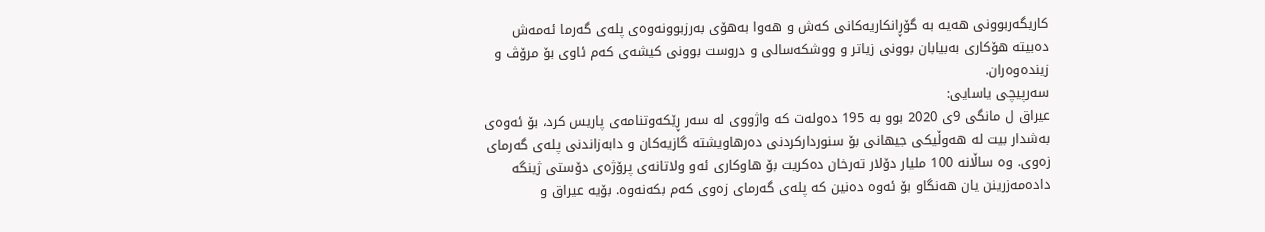كاریگه‌ربوونى هه‌یه‌ به‌ گۆڕانكاریه‌كانى كه‌ش و هه‌وا به‌هۆى به‌رزبوونه‌وه‌ى پله‌ى گه‌رما ئه‌مه‌ش ده‌بیته‌ هۆكارى به‌بیابان بوونى زیاتر و ووشكه‌سالى و دروست بوونى كیشه‌ى كه‌م ئاوى بۆ مرۆڤ و زینده‌وه‌ران.
سه‌رپیچى یاسایی:
عیراق ل مانگى 9ى 2020 بوو به‌ 195 ده‌وله‌ت كه‌ واژووى له‌ سه‌ر ڕێكه‌وتنامه‌ى پاریس كرد، بۆ ئه‌وه‌ى به‌شدار بیت له‌ هه‌وڵیكى جیهانى بۆ سنورداركردنى ده‌رهاویشته‌ گازیه‌كان و دابه‌زاندنى پله‌ى گه‌رماى زه‌وى. وه‌ ساڵانه‌ 100 ملیار دۆلار ته‌رخان ده‌كریت بۆ هاوكارى ئه‌و ولاتانه‌ى پرۆژه‌ى دۆستى ژینگه‌ داده‌مه‌زرینن یان هه‌نگاو بۆ ئه‌وه‌ ده‌نین كه‌ پله‌ى گه‌رماى زه‌وى كه‌م بكه‌نه‌وه‌. بۆیه‌ عیراق و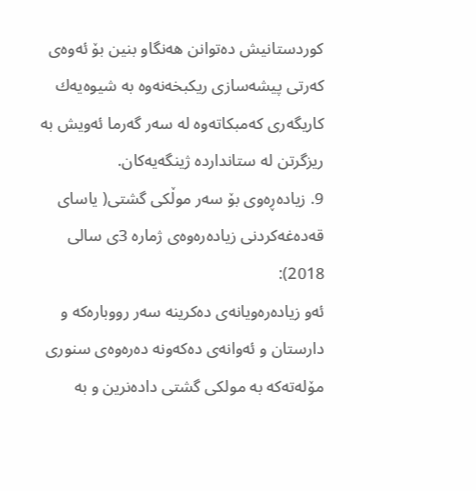كوردستانیش ده‌توانن هه‌نگاو بنین بۆ ئه‌وه‌ى كه‌رتى پیشه‌سازى ریكبخه‌نه‌وه‌ به‌ شیوه‌یه‌ك كاریگه‌رى كه‌مبكاته‌وه‌ له‌ سه‌ر گه‌رما ئه‌ویش به‌ ریزگرتن له‌ ستاندارده‌ ژینگه‌یه‌كان.
9. زیاده‌ڕه‌وى بۆ سه‌ر موڵكى گشتى( یاساى قه‌ده‌غه‌كردنى زیاده‌ره‌وه‌ى ژماره‌ 3ى سالى 2018):
ئه‌و زیاده‌ره‌ویانه‌ى ده‌كرینه‌ سه‌ر رووباره‌كه‌ و دارستان و ئه‌وانه‌ى ده‌كه‌ونه‌ ده‌ره‌وه‌ى سنورى مۆله‌ته‌كه‌ به‌ مولكى گشتى داده‌نرین و به‌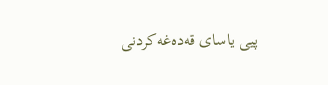پیى یاساى قه‌ده‌غه‌كردنى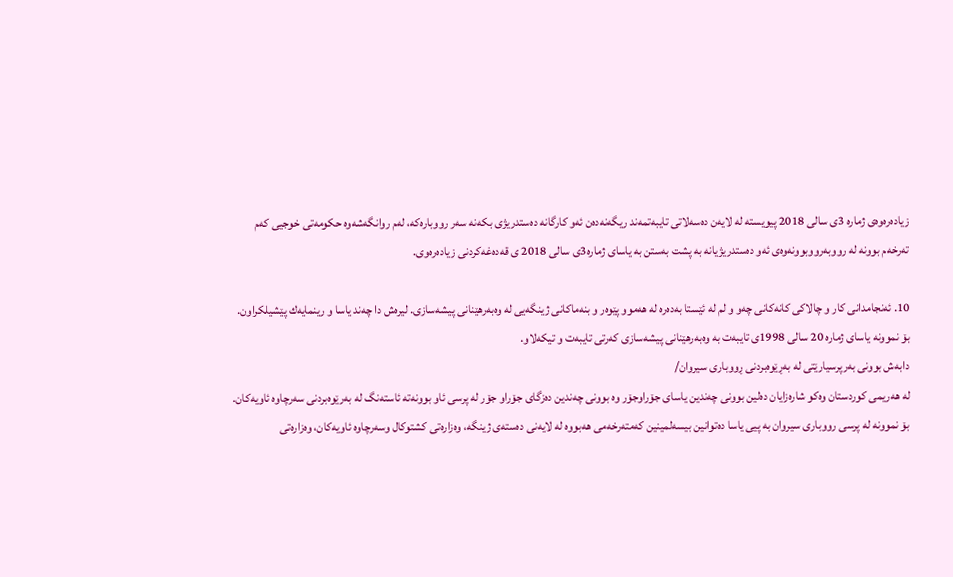زیاده‌ره‌وه‌ى ژماره‌ 3ى سالى 2018 پیویسته‌ له‌ لایه‌ن ده‌سه‌لاتى تایبه‌تمه‌ند ریگه‌نه‌ده‌ن ئه‌و كارگانه‌ ده‌ستدریژى بكه‌نه‌ سه‌ر رووباره‌كه‌، له‌م روانگه‌شه‌وه‌ حكومه‌تى خوجیی كه‌م ته‌رخه‌م بوونه‌ له‌ رووبه‌رووبوونه‌وه‌ى ئه‌و ده‌ستدریژیانه‌ به‌ پشت به‌ستن به‌ یاساى ژماره‌3ى سالى 2018 ى قه‌ده‌غه‌كردنى زیاده‌ره‌وى.

10. ئه‌نجامدانى كار و چالاكى كانه‌كانى چه‌و و لم له‌ ئێستا به‌ده‌ره‌ له‌ هه‌موو پێوه‌ر و بنه‌ماكانى ژینگه‌یی له‌ وه‌به‌رهێنانى پیشه‌سازى. لیره‌ش دا چه‌ند یاسا و رینمایه‌ك پێشیلكراون. بۆ نموونه‌ یاساى ژماره‌ 20 سالى 1998ى تایبه‌ت به‌ وه‌به‌رهێنانى پیشه‌سازى كه‌رتى تایبه‌ت و تیكه‌لاو.
دابه‌ش بوونى به‌رپرسیارێتى له‌ به‌ڕێوه‌بردنى ڕووبارى سیروان/
له‌ هه‌ریمى كوردستان وه‌كو شاره‌زایان ده‌لین بوونى چه‌ندین یاساى جۆراوجۆر وه‌ بوونى چه‌ندین ده‌زگاى جۆراو جۆر له‌ پرسى ئاو بوونه‌ته‌ ئاسته‌نگ له‌ به‌رێوه‌بردنی سه‌رچاوه‌ ئاویه‌كان. بۆ نموونه‌ له‌ پرسی رووبارى سیروان به‌ پیى یاسا ده‌توانین بیسه‌لمینین كه‌مته‌رخه‌مى هه‌بووه‌ له‌ لایه‌نى ده‌سته‌ى ژینگه‌، وه‌زاره‌تى كشتوكال وسه‌رچاوه‌ ئاویه‌كان، وه‌زاره‌تى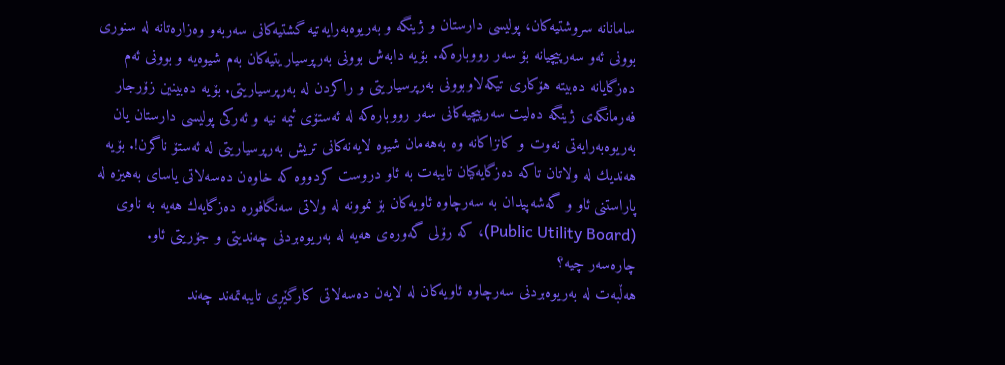سامانانه‌ سروشتیه‌كان، پولیسى دارستان و ژینگه‌ و به‌ریوه‌به‌رایه‌تیه‌ گشتیه‌كانى سه‌ربه‌و وه‌زاره‌تانه‌ له‌ سنورى بوونى ئه‌و سه‌رپیچیانه‌ بۆ سه‌ر رووباره‌كه‌. بۆیه‌ دابه‌ش بوونى به‌رپرسیاریتیه‌كان به‌م شیوه‌یه‌ و بوونى ئه‌م ده‌زگایانه‌ ده‌بیته‌ هۆكارى تیكه‌لاوبوونى به‌رپرسیاریتى و راكردن له‌ به‌رپرسیاریتى. بۆیه‌ ده‌بینین زۆرجار فه‌رمانگه‌ى ژینگه‌ ده‌لیت سه‌رپیچیه‌كانى سه‌ر رووباره‌كه‌ له‌ ئه‌ستۆى ئیمه‌ نیه‌ و ئه‌ركى پولیسى دارستان یان به‌ریوه‌به‌رایه‌تى نه‌وت و كانزاكانه‌ وه‌ به‌هه‌مان شیوه‌ لایه‌نه‌كانى تریش به‌رپرسیاریتى له‌ ئه‌ستۆ ناگرن!. بۆیه‌ هه‌ندیك له‌ ولاتان تاكه‌ ده‌زگایه‌كیان تایبه‌ت به‌ ئاو دروست كردووه‌ كه‌ خاوه‌ن ده‌سه‌لاتی یاساى به‌هیزه‌ له‌ پاراستنى ئاو و گه‌شه‌پیدان به‌ سه‌رچاوه‌ ئاویه‌كان بۆ نموونه‌ له‌ ولاتى سه‌نگافوره‌ ده‌زگایه‌ك هه‌یه‌ به‌ ناوى (Public Utility Board)، كه‌ رۆلى گه‌وره‌ى هه‌یه‌ له‌ به‌ریوه‌بردنى چه‌ندیتى و جۆریتى ئاو.
چاره‌سه‌ر چیه‌؟
هه‌ڵبه‌ت له‌ به‌ریوه‌بردنى سه‌رچاوه‌ ئاویه‌كان له‌ لایه‌ن ده‌سه‌لاتى كارگێڕى تایبه‌تمه‌ند چه‌ند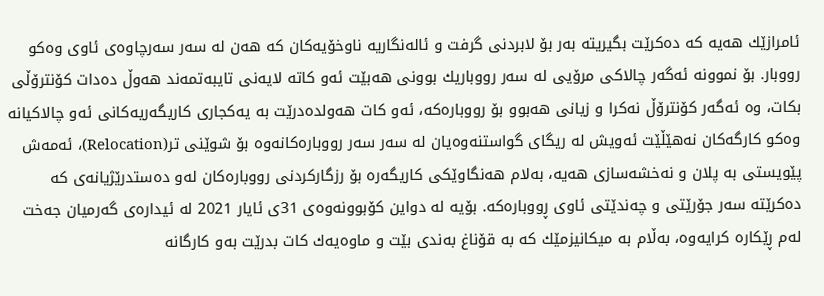ئامرازێك هه‌یه‌ كه‌ ده‌كرێت بگیریته‌ به‌ر بۆ لابردنى گرفت و ئاله‌نگاریه‌ ناوخۆیه‌كان كه‌ هه‌ن له‌ سه‌ر سه‌رچاوه‌ى ئاوى وه‌كو  رووبار. بۆ نموونه‌ ئه‌گه‌ر چالاكى مرۆیی له‌ سه‌ر رووباریك بوونى هه‌بێت ئه‌و كاته‌ لایه‌نى تایبه‌تمه‌ند هه‌وڵ ده‌دات كۆنترۆڵى بكات، وه‌ ئه‌گه‌ر كۆنترۆڵ نه‌كرا و زیانى هه‌بوو بۆ رووباره‌كه‌، ئه‌و كات هه‌ولده‌درێت به‌ یه‌كجارى كاریگه‌ریه‌كانى ئه‌و چالاكیانه‌ وه‌كو كارگه‌كان نه‌هێڵێت ئه‌ویش له‌ ریگاى گواستنه‌وه‌یان له‌ سه‌ر سه‌ر رووباره‌كانه‌وه‌ بۆ شوێنى تر(Relocation)، ئه‌مه‌ش پێویستى به‌ پلان و نه‌خشه‌سازى هه‌یه‌، به‌لام هه‌نگاوێكى كاریگه‌ره‌ بۆ رزگاركردنى رووباره‌كان له‌و ده‌ستدرێژیانه‌ى كه‌ ده‌كرێته‌ سه‌ر جۆرێتى و چه‌ندێتى ئاوى ڕووباره‌كه‌. بۆیه‌ له‌ دواین كۆبوونه‌وه‌ى 31ى ئایار 2021 له‌ ئیداره‌ى گه‌رمیان جه‌خت له‌م ڕێكاره‌ كرایه‌وه‌، به‌ڵام به‌ میكانیزمێك كه‌ به‌ قۆناغ به‌ندى بێت و ماوه‌یه‌ك كات بدرێت به‌و كارگانه‌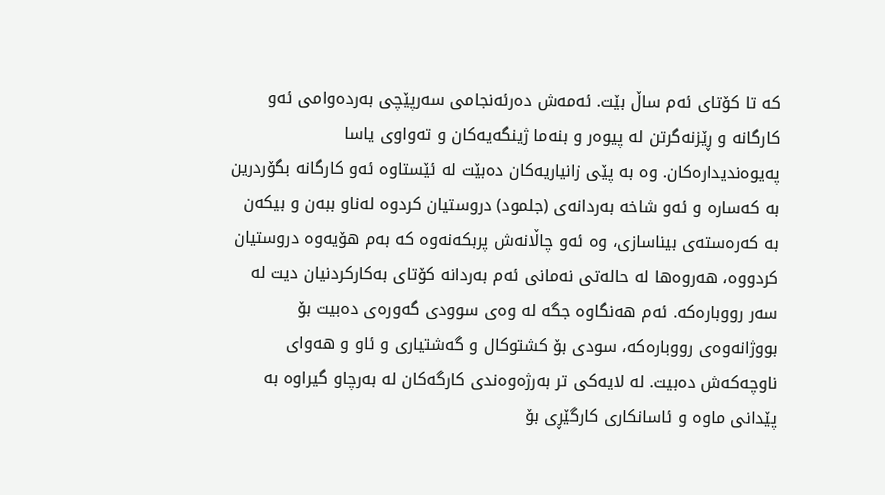كه‌ تا كۆتاى ئه‌م ساڵ بێت. ئه‌مه‌ش ده‌رئه‌نجامى سه‌رپێچى به‌رده‌وامى ئه‌و كارگانه‌ و ڕێزنه‌گرتن له‌ پیوه‌ر و بنه‌ما ژینگه‌یه‌كان و ته‌واوى یاسا په‌یوه‌ندیداره‌كان. وه‌ به‌ پێى زانیاریه‌كان ده‌بێت له‌ ئێستاوه‌ ئه‌و كارگانه‌ بگۆردرین به‌ كه‌ساره‌ و ئه‌و شاخه‌ به‌ردانه‌ى (جلمود) دروستیان كردوه‌ له‌ناو ببه‌ن و بیكه‌ن به‌ كه‌ره‌سته‌ى بیناسازى، وه‌ ئه‌و چاڵانه‌ش پربكه‌نه‌وه‌ كه‌ به‌م هۆیه‌وه‌ دروستیان كردووه‌، هه‌روه‌ها له‌ حاله‌تى نه‌مانى ئه‌م به‌ردانه‌ كۆتاى به‌كاركردنیان دیت له‌ سه‌ر رووباره‌كه‌. ئه‌م هه‌نگاوه‌ جگه‌ له‌ وه‌ى سوودى گه‌وره‌ى ده‌بیت بۆ بووژانه‌وه‌ى رووباره‌كه‌، سودى بۆ كشتوكال و گه‌شتیارى و ئاو و هه‌واى ناوچه‌كه‌ش ده‌بیت. له‌ لایه‌كى تر به‌رژه‌وه‌ندى كارگه‌كان له‌ به‌رچاو گیراوه‌ به‌ پێدانى ماوه‌ و ئاسانكارى كارگێڕى بۆ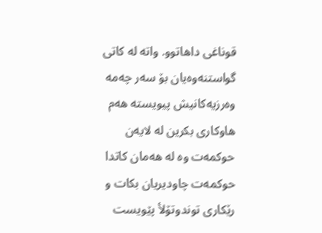قوناغى داهاتوو. واته‌ له‌ كاتى گواستنه‌وه‌یان بۆ سه‌ر چه‌مه‌ وه‌رزیه‌كانیش پیویسته‌ هه‌م هاوكارى بكرین له‌ لایه‌ن حوكمه‌ت وه‌ له‌ هه‌مان كاتدا حوكمه‌ت چاودیریان بكات و رێكارى توندوتۆلأ پێویست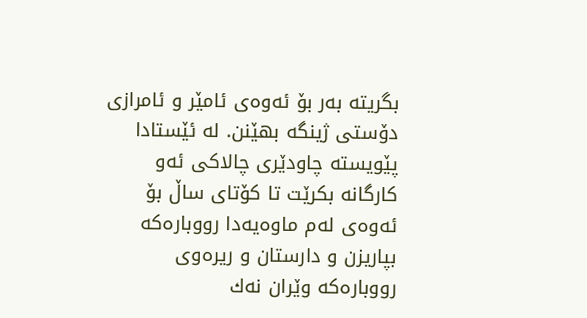بگریته‌ به‌ر بۆ ئه‌وه‌ى ئامێر و ئامرازى دۆستى ژینگه‌ بهێنن. له‌ ئێستادا  پێویسته‌ چاودێرى چالاكى ئه‌و كارگانه‌ بكرێت تا كۆتاى ساڵ بۆ ئه‌وه‌ى له‌م ماوه‌یه‌دا رووباره‌كه‌ بپاریزن و دارستان و ریره‌وى رووباره‌كه‌ وێران نه‌ك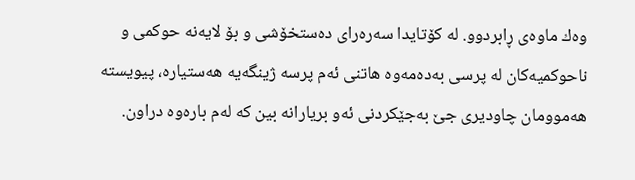وه‌ك ماوه‌ى ڕابردوو. له‌ كۆتایدا سه‌ره‌راى ده‌ستخۆشى و بۆ لایه‌نه‌ حوكمى و ناحوكمیه‌كان له‌ پرسى به‌ده‌مه‌وه‌ هاتنى ئه‌م پرسه‌ ژینگه‌یه‌ هه‌ستیاره‌، پیویسته‌ هه‌موومان چاودیرى جێ به‌جێكردنى ئه‌و بریارانه‌ بین كه‌ له‌م باره‌وه‌ دراون.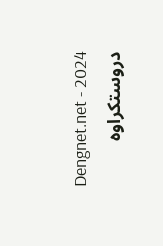Dengnet.net - 2024
دروستکراوە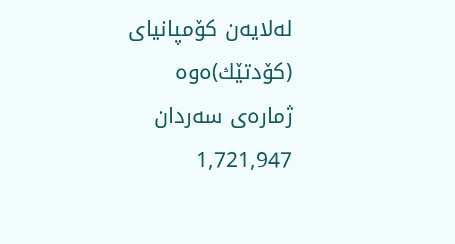لەلایەن کۆمپانیای (کۆدتێك)ەوە
ژمارەی سەردان 1,721,947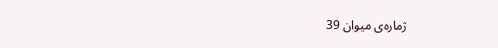ژمارەی میوان 39